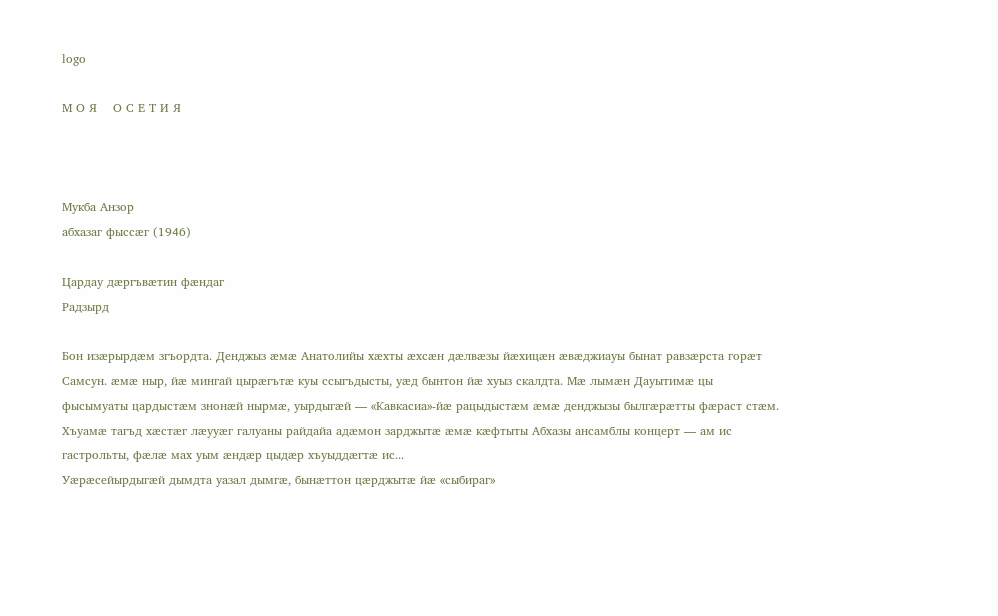logo

М О Я    О С Е Т И Я



Мукба Анзор
абхазаг фыссæг (1946)

Цардау дæргъвæтин фæндаг
Радзырд

Бон изæрырдæм згъордта. Денджыз æмæ Анатолийы хæхты æхсæн дæлвæзы йæхицæн æвæджиауы бынат равзæрста горæт Самсун. æмæ ныр, йæ мингай цырæгътæ куы ссыгъдысты, уæд бынтон йæ хуыз скалдта. Мæ лымæн Дауытимæ цы фысымуаты цардыстæм знонæй нырмæ, уырдыгæй — «Кавкасиа»-йæ рацыдыстæм æмæ денджызы былгæрæтты фæраст стæм. Хъуамæ тагъд хæстæг лæууæг галуаны райдайа адæмон зарджытæ æмæ кæфтыты Абхазы ансамблы концерт — ам ис гастрольты, фæлæ мах уым æндæр цыдæр хъуыддæгтæ ис...
Уæрæсейырдыгæй дымдта уазал дымгæ, бынæттон цæрджытæ йæ «сыбираг»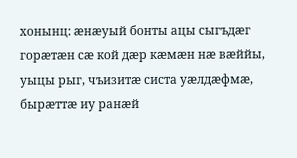хонынц: æнæуый бонты ацы сыгъдæг горæтæн сæ кой дæр кæмæн нæ вæййы, уыцы рыг, чъизитæ систа уæлдæфмæ, бырæттæ иу ранæй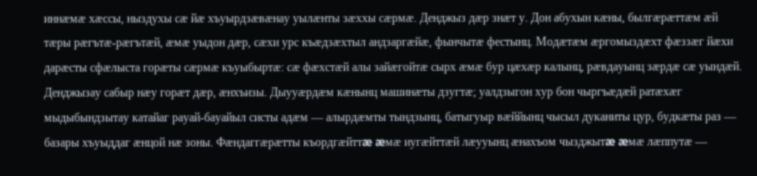иннæмæ хæссы, ныздухы сæ йæ хъуырдзæвæнау уылæнты зæххы сæрмæ. Денджыз дæр знæт у. Дон абухын кæны, былгæрæттæм æй тæры рæгътæ-рæгътæй, æмæ уыдон дæр, сæхи урс къæдзæхтыл андзаргæйæ, фынчытæ фестынц. Модæтæм æргомыздæхт фæззæг йæхи дарæсты сфæлыста горæты сæрмæ къуыбыртæ: сæ фæхстæй алы зайæгойтæ сырх æмæ бур цæхæр калынц, рæвдауынц зæрдæ сæ уындæй.
Денджызау сабыр нæу горæт дæр, æнхъизы. Дыууæрдæм кæнынц машинæты дзугтæ; уалдзыгон хур бон чыргъæдæй ратæхæг мыдыбындзытау катайаг рауай-бауайыл систы адæм — алырдæмты тындзынц, батыгуыр вæййынц чысыл дуканиты цур, будкæты раз — базары хъуыддаг æнцой нæ зоны. Фæндаггæрæтты къордгæйттæ æмæ иугæйттæй лæууынц æнахъом чызджытæ æмæ лæппутæ —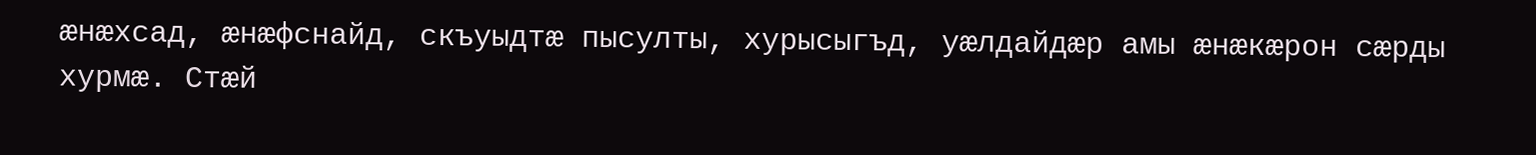æнæхсад, æнæфснайд, скъуыдтæ пысулты, хурысыгъд, уæлдайдæр амы æнæкæрон сæрды хурмæ. Стæй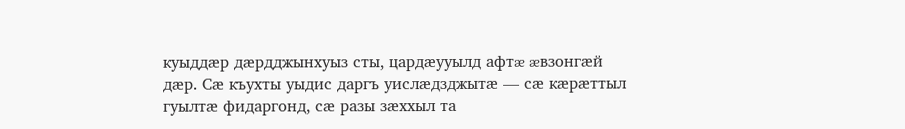куыддæр дæрдджынхуыз сты, цардæууылд афтæ æвзонгæй дæр. Сæ къухты уыдис даргъ уислæдзджытæ — сæ кæрæттыл гуылтæ фидаргонд, сæ разы зæххыл та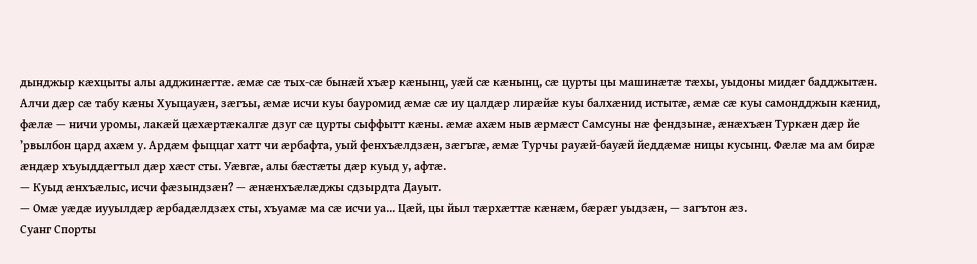дынджыр кæхцыты алы адджинæгтæ. æмæ сæ тых-сæ бынæй хъæр кæнынц, уæй сæ кæнынц, сæ цурты цы машинæтæ тæхы, уыдоны мидæг бадджытæн. Алчи дæр сæ табу кæны Хуыцауæн, зæгъы, æмæ исчи куы бауромид æмæ сæ иу цалдæр лирæйæ куы балхæнид истытæ, æмæ сæ куы самондджын кæнид, фæлæ — ничи уромы, лакæй цæхæртæкалгæ дзуг сæ цурты сыффытт кæны. æмæ ахæм ныв æрмæст Самсуны нæ фендзынæ, æнæхъæн Туркæн дæр йе ’рвылбон цард ахæм у. Ардæм фыццаг хатт чи æрбафта, уый фенхъæлдзæн, зæгъгæ, æмæ Турчы рауæй-бауæй йеддæмæ ницы кусынц. Фæлæ ма ам бирæ æндæр хъуыддæгтыл дæр хæст сты. Уæвгæ, алы бæстæты дæр куыд у, афтæ.
— Куыд æнхъæлыс, исчи фæзындзæн? — æнæнхъæлæджы сдзырдта Дауыт.
— Омæ уæдæ иууылдæр æрбадæлдзæх сты, хъуамæ ма сæ исчи уа... Цæй, цы йыл тæрхæттæ кæнæм, бæрæг уыдзæн, — загътон æз.
Суанг Спорты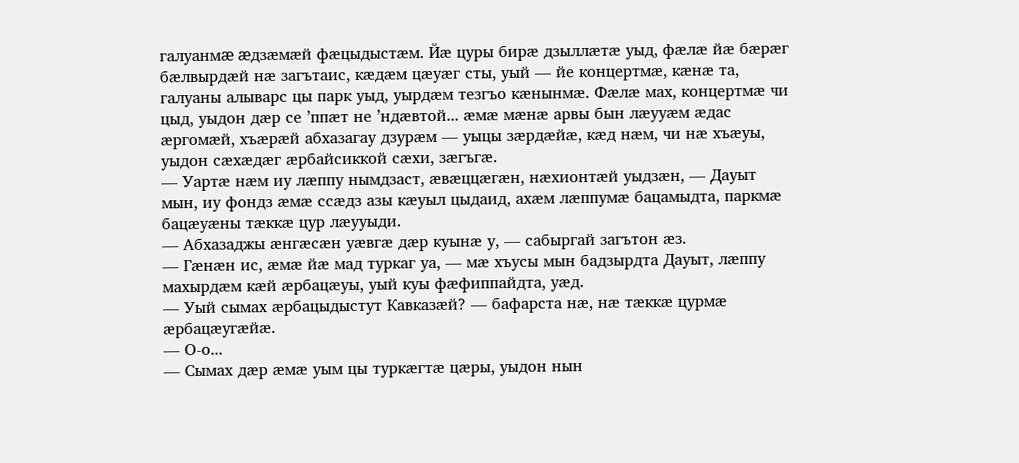галуанмæ æдзæмæй фæцыдыстæм. Йæ цуры бирæ дзыллæтæ уыд, фæлæ йæ бæрæг бæлвырдæй нæ загътаис, кæдæм цæуæг сты, уый — йе концертмæ, кæнæ та, галуаны алыварс цы парк уыд, уырдæм тезгъо кæнынмæ. Фæлæ мах, концертмæ чи цыд, уыдон дæр се ’ппæт не ’ндæвтой... æмæ мæнæ арвы бын лæууæм æдас æргомæй, хъæрæй абхазагау дзурæм — уыцы зæрдæйæ, кæд нæм, чи нæ хъæуы, уыдон сæхæдæг æрбайсиккой сæхи, зæгъгæ.
— Уартæ нæм иу лæппу нымдзаст, æвæццæгæн, нæхионтæй уыдзæн, — Дауыт мын, иу фондз æмæ ссæдз азы кæуыл цыдаид, ахæм лæппумæ бацамыдта, паркмæ бацæуæны тæккæ цур лæууыди.
— Абхазаджы æнгæсæн уæвгæ дæр куынæ у, — сабыргай загътон æз.
— Гæнæн ис, æмæ йæ мад туркаг уа, — мæ хъусы мын бадзырдта Дауыт, лæппу махырдæм кæй æрбацæуы, уый куы фæфиппайдта, уæд.
— Уый сымах æрбацыдыстут Кавказæй? — бафарста нæ, нæ тæккæ цурмæ æрбацæугæйæ.
— О-о...
— Сымах дæр æмæ уым цы туркæгтæ цæры, уыдон нын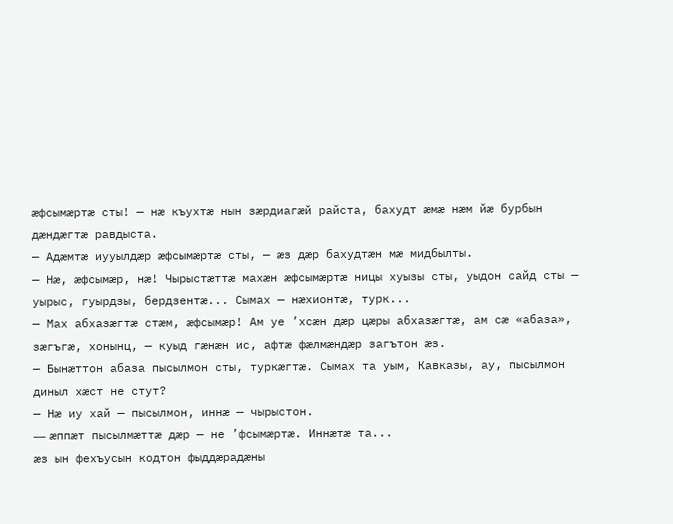æфсымæртæ сты! — нæ къухтæ нын зæрдиагæй райста, бахудт æмæ нæм йæ бурбын дæндæгтæ равдыста.
— Адæмтæ иууылдæр æфсымæртæ сты, — æз дæр бахудтæн мæ мидбылты.
— Нæ, æфсымæр, нæ! Чырыстæттæ махæн æфсымæртæ ницы хуызы сты, уыдон сайд сты — уырыс, гуырдзы, бердзентæ... Сымах — нæхионтæ, турк...
— Мах абхазæгтæ стæм, æфсымæр! Ам уе ’хсæн дæр цæры абхазæгтæ, ам сæ «абаза», зæгъгæ, хонынц, — куыд гæнæн ис, афтæ фæлмæндæр загътон æз.
— Бынæттон абаза пысылмон сты, туркæгтæ. Сымах та уым, Кавказы, ау, пысылмон диныл хæст не стут?
— Нæ иу хай — пысылмон, иннæ — чырыстон.
— æппæт пысылмæттæ дæр — не ’фсымæртæ. Иннæтæ та...
æз ын фехъусын кодтон фыддæрадæны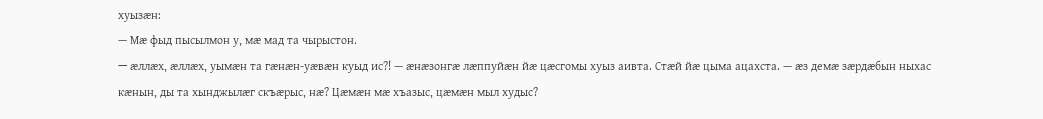хуызæн:
— Мæ фыд пысылмон у, мæ мад та чырыстон.
— æллæх, æллæх, уымæн та гæнæн-уæвæн куыд ис?! — æнæзонгæ лæппуйæн йæ цæсгомы хуыз аивта. Стæй йæ цыма ацахста. — æз демæ зæрдæбын ныхас кæнын, ды та хынджылæг скъæрыс, нæ? Цæмæн мæ хъазыс, цæмæн мыл худыс?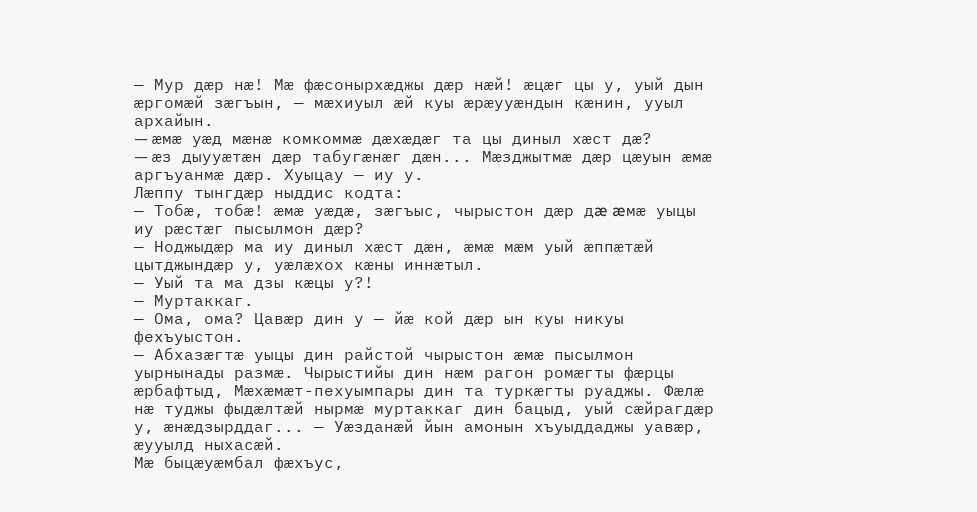— Мур дæр нæ! Мæ фæсонырхæджы дæр нæй! æцæг цы у, уый дын æргомæй зæгъын, — мæхиуыл æй куы æрæууæндын кæнин, ууыл архайын.
— æмæ уæд мæнæ комкоммæ дæхæдæг та цы диныл хæст дæ?
— æз дыууæтæн дæр табугæнæг дæн... Мæзджытмæ дæр цæуын æмæ аргъуанмæ дæр. Хуыцау — иу у.
Лæппу тынгдæр ныддис кодта:
— Тобæ, тобæ! æмæ уæдæ, зæгъыс, чырыстон дæр дæ æмæ уыцы иу рæстæг пысылмон дæр?
— Ноджыдæр ма иу диныл хæст дæн, æмæ мæм уый æппæтæй цытджындæр у, уæлæхох кæны иннæтыл.
— Уый та ма дзы кæцы у?!
— Муртаккаг.
— Ома, ома? Цавæр дин у — йæ кой дæр ын куы никуы фехъуыстон.
— Абхазæгтæ уыцы дин райстой чырыстон æмæ пысылмон уырнынады размæ. Чырыстийы дин нæм рагон ромæгты фæрцы æрбафтыд, Мæхæмæт-пехуымпары дин та туркæгты руаджы. Фæлæ нæ туджы фыдæлтæй нырмæ муртаккаг дин бацыд, уый сæйрагдæр у, æнæдзырддаг... — Уæзданæй йын амонын хъуыддаджы уавæр, æууылд ныхасæй.
Мæ быцæуæмбал фæхъус,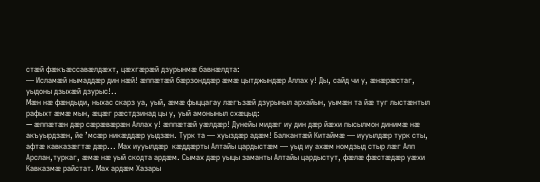стæй фæкъæссавæлдæхт, цæхгæрæй дзурынмæ бавнæлдта:
— Исламæй нымаддæр дин нæй! æппæтæй бæрзонддæр æмæ цытджындæр Аллах у! Ды, сайд чи у, æнæрæстаг, уыдоны дзыхæй дзурыс!..
Мæн нæ фæндыди, ныхас скарз уа, уый, æмæ фыццагау лæгъзæй дзурыныл архайын, уымæн та йæ туг лыстæнтыл рафыхт æмæ мын, æцæг рæстдзинад цы у, уый амоныныл схæцыд:
— æппæтæн дæр сæрæвæрæн Аллах у! æппæтæй уæлдæр! Дунейы мидæг иу дин дæр йæхи пысылмон динимæ нæ акъуырдзæн, йе ’мсæр никæддæр уыдзæн. Турк та — хуыздæр адæм! Балкантæй Китаймæ — иууылдæр турк сты, афтæ кавказæгтæ дæр... Мах иууылдæр  кæддæрты Алтайы цардыстæм — уыд иу ахæм номдзыд стыр лæг Алп Арслан,туркаг, æмæ нæ уый скодта ардæм. Сымах дæр уыцы заманты Алтайы цардыстут, фæлæ фæстæдæр уæхи Кавказмæ райстат. Мах ардæм Хазары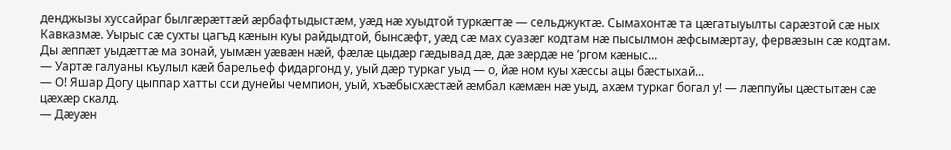денджызы хуссайраг былгæрæттæй æрбафтыдыстæм, уæд нæ хуыдтой туркæгтæ — сельджуктæ. Сымахонтæ та цæгатыуылты сарæзтой сæ ных Кавказмæ. Уырыс сæ сухты цагъд кæнын куы райдыдтой, бынсæфт, уæд сæ мах суазæг кодтам нæ пысылмон æфсымæртау, фервæзын сæ кодтам. Ды æппæт уыдæттæ ма зонай, уымæн уæвæн нæй, фæлæ цыдæр гæдывад дæ, дæ зæрдæ не ’ргом кæныс...
— Уартæ галуаны къулыл кæй барельеф фидаргонд у, уый дæр туркаг уыд — о, йæ ном куы хæссы ацы бæстыхай...
— О! Яшар Догу цыппар хатты сси дунейы чемпион, уый, хъæбысхæстæй æмбал кæмæн нæ уыд, ахæм туркаг богал у! — лæппуйы цæстытæн сæ цæхæр скалд.
— Дæуæн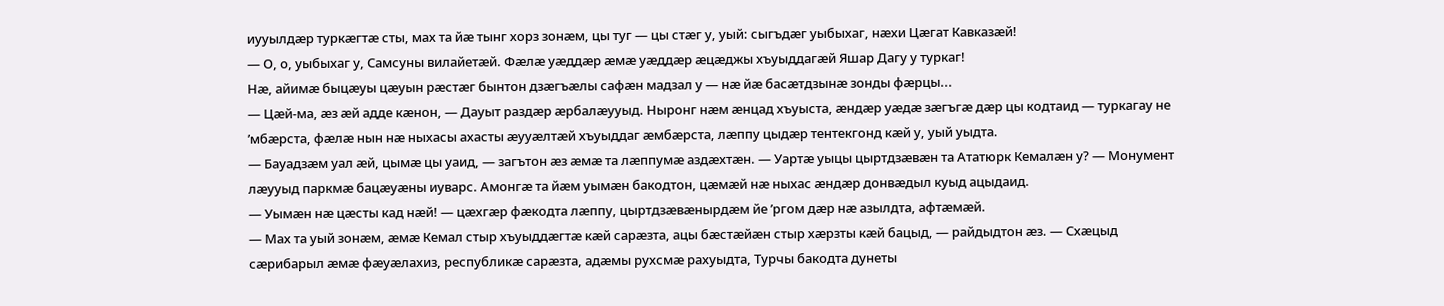иууылдæр туркæгтæ сты, мах та йæ тынг хорз зонæм, цы туг — цы стæг у, уый: сыгъдæг уыбыхаг, нæхи Цæгат Кавказæй!
— О, о, уыбыхаг у, Самсуны вилайетæй. Фæлæ уæддæр æмæ уæддæр æцæджы хъуыддагæй Яшар Дагу у туркаг!
Нæ, айимæ быцæуы цæуын рæстæг бынтон дзæгъæлы сафæн мадзал у — нæ йæ басæтдзынæ зонды фæрцы...
— Цæй-ма, æз æй адде кæнон, — Дауыт раздæр æрбалæууыд. Ныронг нæм æнцад хъуыста, æндæр уæдæ зæгъгæ дæр цы кодтаид — туркагау не ’мбæрста, фæлæ нын нæ ныхасы ахасты æууæлтæй хъуыддаг æмбæрста, лæппу цыдæр тентекгонд кæй у, уый уыдта.
— Бауадзæм уал æй, цымæ цы уаид, — загътон æз æмæ та лæппумæ аздæхтæн. — Уартæ уыцы цыртдзæвæн та Ататюрк Кемалæн у? — Монумент лæууыд паркмæ бацæуæны иуварс. Амонгæ та йæм уымæн бакодтон, цæмæй нæ ныхас æндæр донвæдыл куыд ацыдаид.
— Уымæн нæ цæсты кад нæй! — цæхгæр фæкодта лæппу, цыртдзæвæнырдæм йе ’ргом дæр нæ азылдта, афтæмæй.
— Мах та уый зонæм, æмæ Кемал стыр хъуыддæгтæ кæй сарæзта, ацы бæстæйæн стыр хæрзты кæй бацыд, — райдыдтон æз. — Схæцыд сæрибарыл æмæ фæуæлахиз, республикæ сарæзта, адæмы рухсмæ рахуыдта, Турчы бакодта дунеты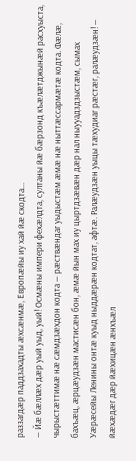раззагдæр паддзахадты æхсæнмæ, Европæйы иу хай йæ скодта...
— Йæ бæллæх дæр уый уыд, уый! Осмæны импери фехæлдта, султаны йæ бæрзонд къæлæтджынæй расхуыста, чырыстæттимæ нæ сæмдзæхдон кодта — рæствæндаг уыдыстæм æмæ нæ ныттæссармæтæ кодта. Фæлæ, бахъæц, æрцæудзæн мастисæн бон, æмæ йын мах иу цыртдзæвæн дæр нал ныууадздзыстæм, сымах Уæрæсейы Ленины онтæ куыд ныддæрæн кодтат, афтæ. Ралæудзæн уыцы тæхудиаг рæстæг, ралæудзæн! — йæхæдæг дæр йæхицæн æнхъæл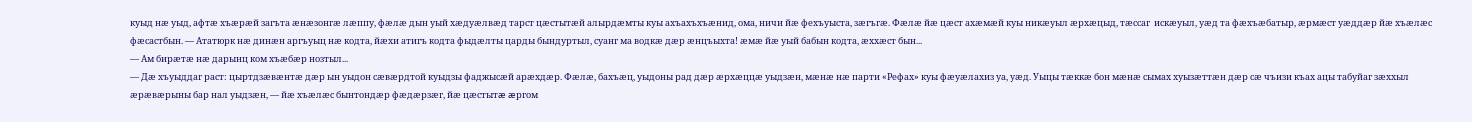куыд нæ уыд, афтæ хъæрæй загъта æнæзонгæ лæппу, фæлæ дын уый хæдуæлвæд тарст цæстытæй алырдæмты куы ахъахъхъæнид, ома, ничи йæ фехъуыста, зæгъгæ. Фæлæ йæ цæст ахæмæй куы никæуыл æрхæцыд, тæссаг  искæуыл, уæд та фæхъæбатыр, æрмæст уæддæр йæ хъæлæс фæсастбын. — Ататюрк нæ динæн аргъуыц нæ кодта, йæхи атигъ кодта фыдæлты царды бындуртыл, суанг ма водкæ дæр æнцъыхта! æмæ йæ уый бабын кодта, æххæст бын...
— Ам бирæтæ нæ дарынц ком хъæбæр нозтыл...
— Дæ хъуыддаг раст: цыртдзæвæнтæ дæр ын уыдон сæвæрдтой куыдзы фаджысæй арæхдæр. Фæлæ, бахъæц, уыдоны рад дæр æрхæццæ уыдзæн, мæнæ нæ парти «Рефах» куы фæуæлахиз уа, уæд. Уыцы тæккæ бон мæнæ сымах хуызæттæн дæр сæ чъизи къах ацы табуйаг зæххыл æрæвæрыны бар нал уыдзæн, — йæ хъæлæс бынтондæр фæдæрзæг, йæ цæстытæ æргом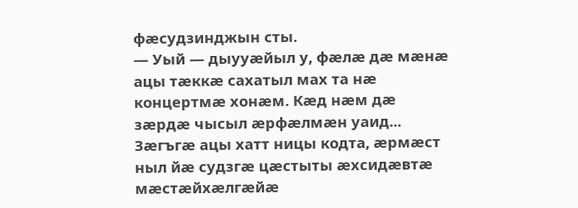фæсудзинджын сты.
— Уый — дыууæйыл у, фæлæ дæ мæнæ ацы тæккæ сахатыл мах та нæ концертмæ хонæм. Кæд нæм дæ зæрдæ чысыл æрфæлмæн уаид...
Зæгъгæ ацы хатт ницы кодта, æрмæст ныл йæ судзгæ цæстыты æхсидæвтæ мæстæйхæлгæйæ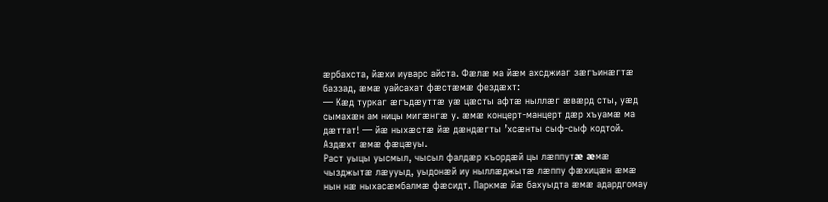æрбахста, йæхи иуварс айста. Фæлæ ма йæм ахсджиаг зæгъинæгтæ баззад, æмæ уайсахат фæстæмæ фездæхт:
— Кæд туркаг æгъдæуттæ уæ цæсты афтæ ныллæг æвæрд сты, уæд сымахæн ам ницы мигæнгæ у. æмæ концерт-манцерт дæр хъуамæ ма дæттат! — йæ ныхæстæ йæ дæндæгты ’хсæнты сыф-сыф кодтой. Аздæхт æмæ фæцæуы.
Раст уыцы уысмыл, чысыл фалдæр къордæй цы лæппутæ æмæ чызджытæ лæууыд, уыдонæй иу ныллæджытæ лæппу фæхицæн æмæ нын нæ ныхасæмбалмæ фæсидт. Паркмæ йæ бахуыдта æмæ адардгомау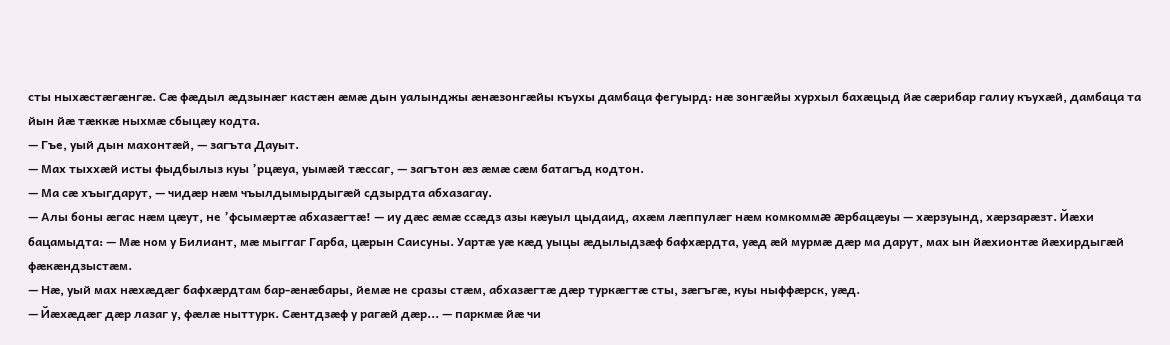сты ныхæстæгæнгæ. Сæ фæдыл æдзынæг кастæн æмæ дын уалынджы æнæзонгæйы къухы дамбаца фегуырд: нæ зонгæйы хурхыл бахæцыд йæ сæрибар галиу къухæй, дамбаца та йын йæ тæккæ ныхмæ сбыцæу кодта.
— Гъе, уый дын махонтæй, — загъта Дауыт.
— Мах тыххæй исты фыдбылыз куы ’рцæуа, уымæй тæссаг, — загътон æз æмæ сæм батагъд кодтон.
— Ма сæ хъыгдарут, — чидæр нæм чъылдымырдыгæй сдзырдта абхазагау.
— Алы боны æгас нæм цæут, не ’фсымæртæ абхазæгтæ! — иу дæс æмæ ссæдз азы кæуыл цыдаид, ахæм лæппулæг нæм комкоммæ æрбацæуы — хæрзуынд, хæрзарæзт. Йæхи бацамыдта: — Мæ ном у Билиант, мæ мыггаг Гарба, цæрын Саисуны. Уартæ уæ кæд уыцы æдылыдзæф бафхæрдта, уæд æй мурмæ дæр ма дарут, мах ын йæхионтæ йæхирдыгæй фæкæндзыстæм.
— Нæ, уый мах нæхæдæг бафхæрдтам бар-æнæбары, йемæ не сразы стæм, абхазæгтæ дæр туркæгтæ сты, зæгъгæ, куы ныффæрск, уæд.
— Йæхæдæг дæр лазаг у, фæлæ ныттурк. Сæнтдзæф у рагæй дæр... — паркмæ йæ чи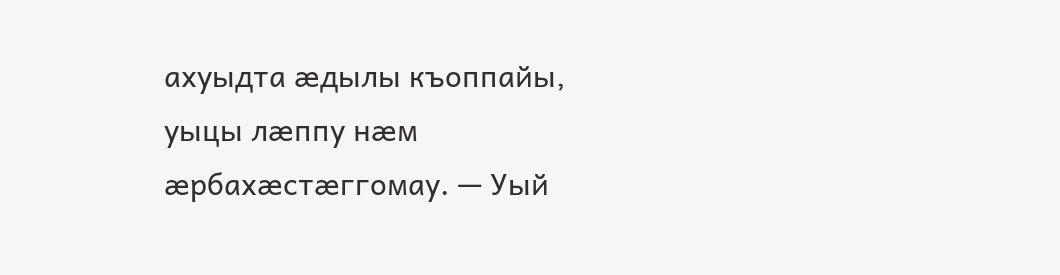ахуыдта æдылы къоппайы, уыцы лæппу нæм æрбахæстæггомау. — Уый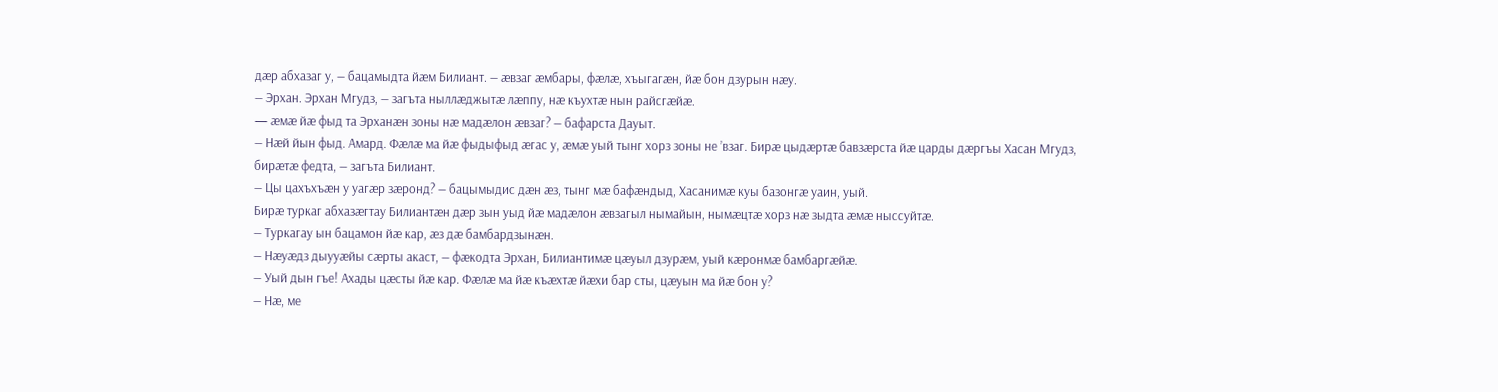дæр абхазаг у, — бацамыдта йæм Билиант. — æвзаг æмбары, фæлæ, хъыгагæн, йæ бон дзурын нæу.
— Эрхан. Эрхан Мгудз, — загъта ныллæджытæ лæппу, нæ къухтæ нын райсгæйæ.
— æмæ йæ фыд та Эрханæн зоны нæ мадæлон æвзаг? — бафарста Дауыт.
— Нæй йын фыд. Амард. Фæлæ ма йæ фыдыфыд æгас у, æмæ уый тынг хорз зоны не ’взаг. Бирæ цыдæртæ бавзæрста йæ царды дæргъы Хасан Мгудз, бирæтæ федта, — загъта Билиант.
— Цы цахъхъæн у уагæр зæронд? — бацымыдис дæн æз, тынг мæ бафæндыд, Хасанимæ куы базонгæ уаин, уый.
Бирæ туркаг абхазæгтау Билиантæн дæр зын уыд йæ мадæлон æвзагыл нымайын, нымæцтæ хорз нæ зыдта æмæ ныссуйтæ.
— Туркагау ын бацамон йæ кар, æз дæ бамбардзынæн.
— Нæуæдз дыууæйы сæрты акаст, — фæкодта Эрхан, Билиантимæ цæуыл дзурæм, уый кæронмæ бамбаргæйæ.
— Уый дын гъе! Ахады цæсты йæ кар. Фæлæ ма йæ къæхтæ йæхи бар сты, цæуын ма йæ бон у?
— Нæ, ме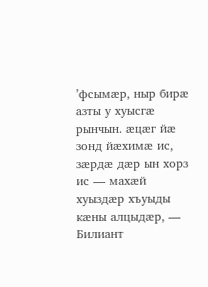’фсымæр, ныр бирæ азты у хуысгæ рынчын. æцæг йæ зонд йæхимæ ис, зæрдæ дæр ын хорз ис — махæй хуыздæр хъуыды кæны алцыдæр, — Билиант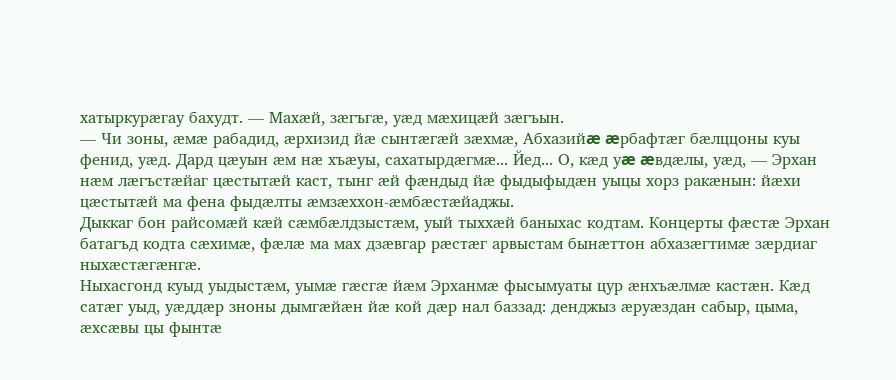хатыркурæгау бахудт. — Махæй, зæгъгæ, уæд мæхицæй зæгъын.
— Чи зоны, æмæ рабадид, æрхизид йæ сынтæгæй зæхмæ, Абхазийæ æрбафтæг бæлццоны куы фенид, уæд. Дард цæуын æм нæ хъæуы, сахатырдæгмæ... Йед... О, кæд уæ æвдæлы, уæд, — Эрхан нæм лæгъстæйаг цæстытæй каст, тынг æй фæндыд йæ фыдыфыдæн уыцы хорз ракæнын: йæхи цæстытæй ма фена фыдæлты æмзæххон-æмбæстæйаджы.
Дыккаг бон райсомæй кæй сæмбæлдзыстæм, уый тыххæй баныхас кодтам. Концерты фæстæ Эрхан батагъд кодта сæхимæ, фæлæ ма мах дзæвгар рæстæг арвыстам бынæттон абхазæгтимæ зæрдиаг ныхæстæгæнгæ.
Ныхасгонд куыд уыдыстæм, уымæ гæсгæ йæм Эрханмæ фысымуаты цур æнхъæлмæ кастæн. Кæд сатæг уыд, уæддæр зноны дымгæйæн йæ кой дæр нал баззад: денджыз æруæздан сабыр, цыма, æхсæвы цы фынтæ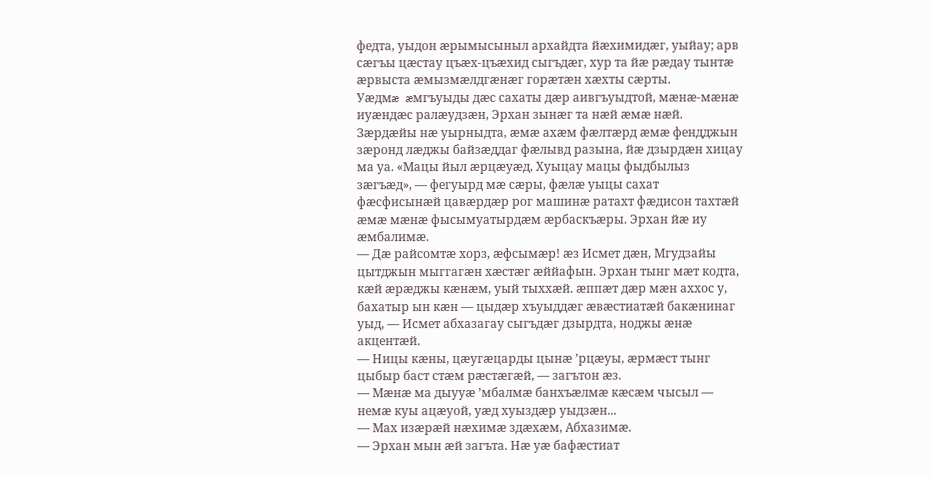федта, уыдон æрымысыныл архайдта йæхимидæг, уыйау; арв сæгъы цæстау цъæх-цъæхид сыгъдæг, хур та йæ рæдау тынтæ æрвыста æмызмæлдгæнæг горæтæн хæхты сæрты.
Уæдмæ æмгъуыды дæс сахаты дæр аивгъуыдтой, мæнæ-мæнæ иуæндæс ралæудзæн, Эрхан зынæг та нæй æмæ нæй. Зæрдæйы нæ уырныдта, æмæ ахæм фæлтæрд æмæ фендджын зæронд лæджы байзæддаг фæлывд разына, йæ дзырдæн хицау ма уа. «Мацы йыл æрцæуæд, Хуыцау мацы фыдбылыз зæгъæд», — фегуырд мæ сæры, фæлæ уыцы сахат фæсфисынæй цавæрдæр рог машинæ ратахт фæдисон тахтæй æмæ мæнæ фысымуатырдæм æрбаскъæры. Эрхан йæ иу æмбалимæ.
— Дæ райсомтæ хорз, æфсымæр! æз Исмет дæн, Мгудзайы цытджын мыггагæн хæстæг æййафын. Эрхан тынг мæт кодта, кæй æрæджы кæнæм, уый тыххæй. æппæт дæр мæн аххос у, бахатыр ын кæн — цыдæр хъуыддæг æвæстиатæй бакæнинаг уыд, — Исмет абхазагау сыгъдæг дзырдта, ноджы æнæ акцентæй.
— Ницы кæны, цæугæцарды цынæ ’рцæуы, æрмæст тынг цыбыр баст стæм рæстæгæй, — загътон æз.
— Мæнæ ма дыууæ ’мбалмæ банхъæлмæ кæсæм чысыл — немæ куы ацæуой, уæд хуыздæр уыдзæн...
— Мах изæрæй нæхимæ здæхæм, Абхазимæ.
— Эрхан мын æй загъта. Нæ уæ бафæстиат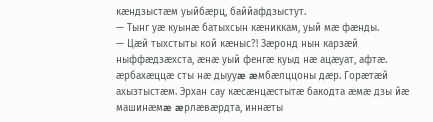кæндзыстæм уыйбæрц, баййафдзыстут.
— Тынг уæ куынæ батыхсын кæниккам, уый мæ фæнды.
— Цæй тыхстыты кой кæныс?! Зæронд нын карзæй ныффæдзæхста, æнæ уый фенгæ куыд нæ ацæуат, афтæ.
æрбахæццæ сты нæ дыууæ æмбæлццоны дæр. Горæтæй ахызтыстæм. Эрхан сау кæсæнцæстытæ бакодта æмæ дзы йæ машинæмæ æрлæвæрдта, иннæты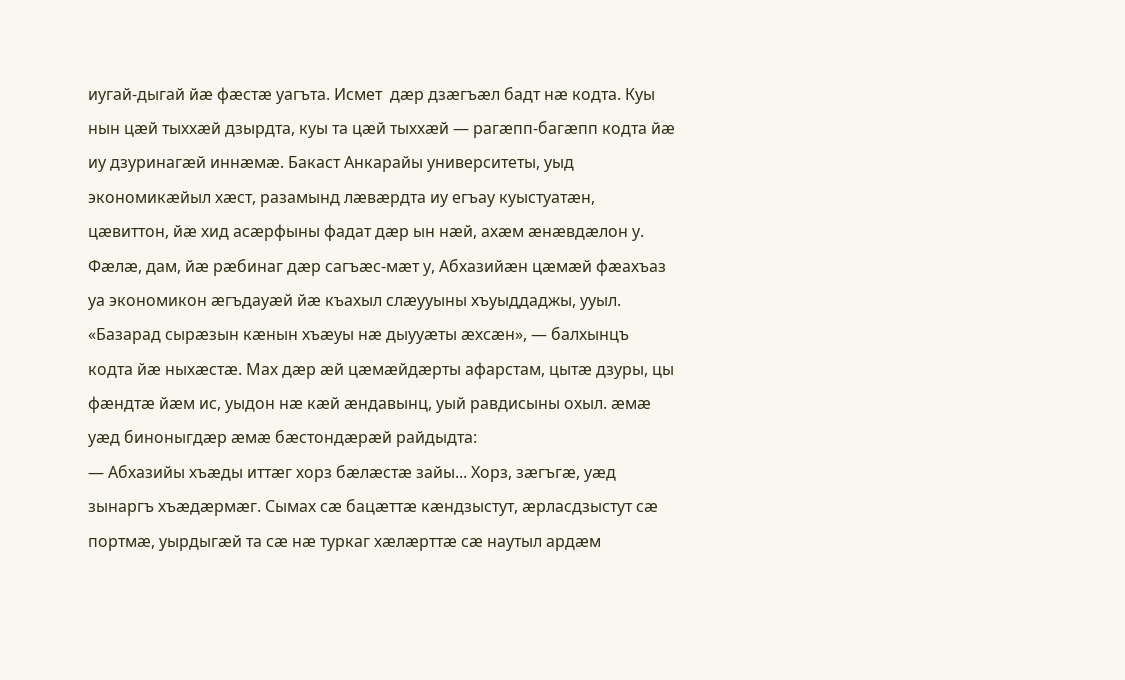иугай-дыгай йæ фæстæ уагъта. Исмет  дæр дзæгъæл бадт нæ кодта. Куы нын цæй тыххæй дзырдта, куы та цæй тыххæй — рагæпп-багæпп кодта йæ иу дзуринагæй иннæмæ. Бакаст Анкарайы университеты, уыд экономикæйыл хæст, разамынд лæвæрдта иу егъау куыстуатæн, цæвиттон, йæ хид асæрфыны фадат дæр ын нæй, ахæм æнæвдæлон у. Фæлæ, дам, йæ рæбинаг дæр сагъæс-мæт у, Абхазийæн цæмæй фæахъаз уа экономикон æгъдауæй йæ къахыл слæууыны хъуыддаджы, ууыл. «Базарад сырæзын кæнын хъæуы нæ дыууæты æхсæн», — балхынцъ кодта йæ ныхæстæ. Мах дæр æй цæмæйдæрты афарстам, цытæ дзуры, цы фæндтæ йæм ис, уыдон нæ кæй æндавынц, уый равдисыны охыл. æмæ уæд биноныгдæр æмæ бæстондæрæй райдыдта:
— Абхазийы хъæды иттæг хорз бæлæстæ зайы... Хорз, зæгъгæ, уæд зынаргъ хъæдæрмæг. Сымах сæ бацæттæ кæндзыстут, æрласдзыстут сæ портмæ, уырдыгæй та сæ нæ туркаг хæлæрттæ сæ наутыл ардæм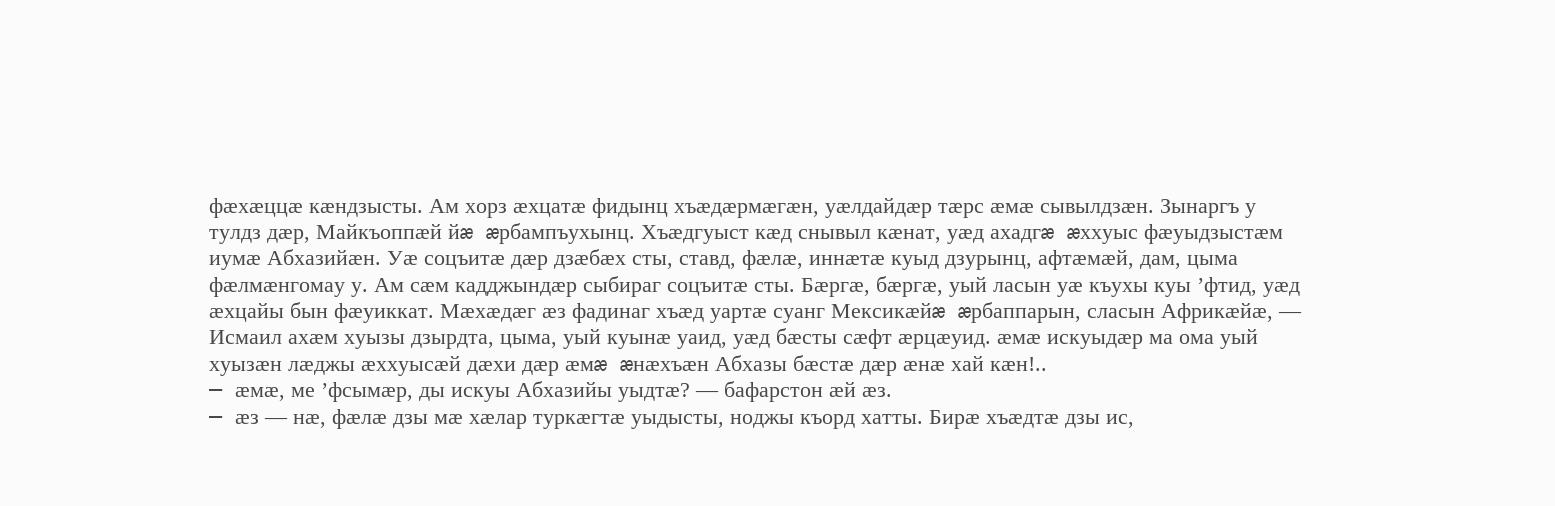фæхæццæ кæндзысты. Ам хорз æхцатæ фидынц хъæдæрмæгæн, уæлдайдæр тæрс æмæ сывылдзæн. Зынаргъ у тулдз дæр, Майкъоппæй йæ æрбампъухынц. Хъæдгуыст кæд снывыл кæнат, уæд ахадгæ æххуыс фæуыдзыстæм иумæ Абхазийæн. Уæ соцъитæ дæр дзæбæх сты, ставд, фæлæ, иннæтæ куыд дзурынц, афтæмæй, дам, цыма фæлмæнгомау у. Ам сæм кадджындæр сыбираг соцъитæ сты. Бæргæ, бæргæ, уый ласын уæ къухы куы ’фтид, уæд æхцайы бын фæуиккат. Мæхæдæг æз фадинаг хъæд уартæ суанг Мексикæйæ æрбаппарын, сласын Африкæйæ, — Исмаил ахæм хуызы дзырдта, цыма, уый куынæ уаид, уæд бæсты сæфт æрцæуид. æмæ искуыдæр ма ома уый хуызæн лæджы æххуысæй дæхи дæр æмæ æнæхъæн Абхазы бæстæ дæр æнæ хай кæн!..
— æмæ, ме ’фсымæр, ды искуы Абхазийы уыдтæ? — бафарстон æй æз.
— æз — нæ, фæлæ дзы мæ хæлар туркæгтæ уыдысты, ноджы къорд хатты. Бирæ хъæдтæ дзы ис,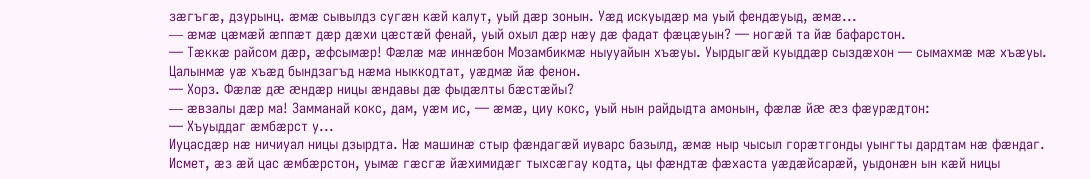зæгъгæ, дзурынц. æмæ сывылдз сугæн кæй калут, уый дæр зонын. Уæд искуыдæр ма уый фендæуыд, æмæ...
— æмæ цæмæй æппæт дæр дæхи цæстæй фенай, уый охыл дæр нæу дæ фадат фæцæуын? — ногæй та йæ бафарстон.
— Тæккæ райсом дæр, æфсымæр! Фæлæ мæ иннæбон Мозамбикмæ ныууайын хъæуы. Уырдыгæй куыддæр сыздæхон — сымахмæ мæ хъæуы. Цалынмæ уæ хъæд бындзагъд нæма ныккодтат, уæдмæ йæ фенон.
— Хорз. Фæлæ дæ æндæр ницы æндавы дæ фыдæлты бæстæйы?
— æвзалы дæр ма! Замманай кокс, дам, уæм ис, — æмæ, циу кокс, уый нын райдыдта амонын, фæлæ йæ æз фæурæдтон:
— Хъуыддаг æмбæрст у...
Иуцасдæр нæ ничиуал ницы дзырдта. Нæ машинæ стыр фæндагæй иуварс базылд, æмæ ныр чысыл горæтгонды уынгты дардтам нæ фæндаг. Исмет, æз æй цас æмбæрстон, уымæ гæсгæ йæхимидæг тыхсæгау кодта, цы фæндтæ фæхаста уæдæйсарæй, уыдонæн ын кæй ницы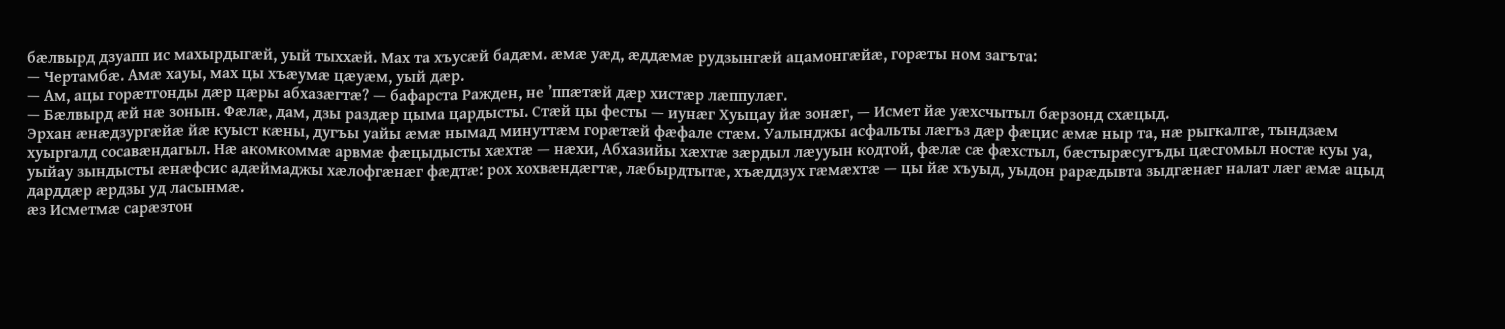бæлвырд дзуапп ис махырдыгæй, уый тыххæй. Мах та хъусæй бадæм. æмæ уæд, æддæмæ рудзынгæй ацамонгæйæ, горæты ном загъта:
— Чертамбæ. Амæ хауы, мах цы хъæумæ цæуæм, уый дæр.
— Ам, ацы горæтгонды дæр цæры абхазæгтæ? — бафарста Ражден, не ’ппæтæй дæр хистæр лæппулæг.
— Бæлвырд æй нæ зонын. Фæлæ, дам, дзы раздæр цыма цардысты. Стæй цы фесты — иунæг Хуыцау йæ зонæг, — Исмет йæ уæхсчытыл бæрзонд схæцыд.
Эрхан æнæдзургæйæ йæ куыст кæны, дугъы уайы æмæ нымад минуттæм горæтæй фæфале стæм. Уалынджы асфальты лæгъз дæр фæцис æмæ ныр та, нæ рыгкалгæ, тындзæм хуыргалд сосавæндагыл. Нæ акомкоммæ арвмæ фæцыдысты хæхтæ — нæхи, Абхазийы хæхтæ зæрдыл лæууын кодтой, фæлæ сæ фæхстыл, бæстырæсугъды цæсгомыл ностæ куы уа, уыйау зындысты æнæфсис адæймаджы хæлофгæнæг фæдтæ: рох хохвæндæгтæ, лæбырдтытæ, хъæддзух гæмæхтæ — цы йæ хъуыд, уыдон рарæдывта зыдгæнæг налат лæг æмæ ацыд дарддæр æрдзы уд ласынмæ.
æз Исметмæ сарæзтон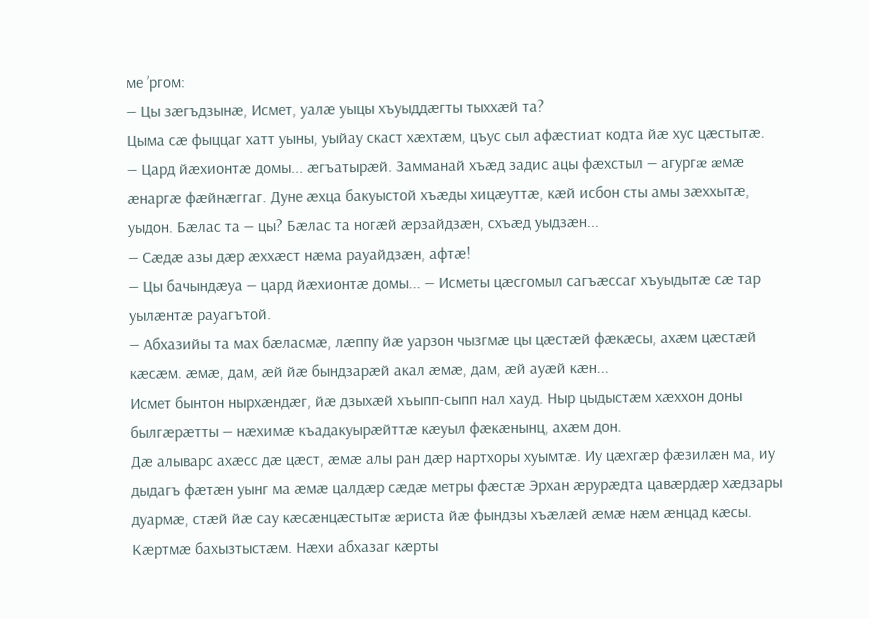ме ’ргом:
— Цы зæгъдзынæ, Исмет, уалæ уыцы хъуыддæгты тыххæй та?
Цыма сæ фыццаг хатт уыны, уыйау скаст хæхтæм, цъус сыл афæстиат кодта йæ хус цæстытæ.
— Цард йæхионтæ домы... æгъатырæй. Замманай хъæд задис ацы фæхстыл — агургæ æмæ æнаргæ фæйнæггаг. Дуне æхца бакуыстой хъæды хицæуттæ, кæй исбон сты амы зæххытæ, уыдон. Бæлас та — цы? Бæлас та ногæй æрзайдзæн, схъæд уыдзæн...
— Сæдæ азы дæр æххæст нæма рауайдзæн, афтæ!
— Цы бачындæуа — цард йæхионтæ домы... — Исметы цæсгомыл сагъæссаг хъуыдытæ сæ тар уылæнтæ рауагътой.
— Абхазийы та мах бæласмæ, лæппу йæ уарзон чызгмæ цы цæстæй фæкæсы, ахæм цæстæй кæсæм. æмæ, дам, æй йæ бындзарæй акал æмæ, дам, æй ауæй кæн...
Исмет бынтон нырхæндæг, йæ дзыхæй хъыпп-сыпп нал хауд. Ныр цыдыстæм хæххон доны былгæрæтты — нæхимæ къадакуырæйттæ кæуыл фæкæнынц, ахæм дон.
Дæ алыварс ахæсс дæ цæст, æмæ алы ран дæр нартхоры хуымтæ. Иу цæхгæр фæзилæн ма, иу дыдагъ фæтæн уынг ма æмæ цалдæр сæдæ метры фæстæ Эрхан æрурæдта цавæрдæр хæдзары дуармæ, стæй йæ сау кæсæнцæстытæ æриста йæ фындзы хъæлæй æмæ нæм æнцад кæсы. Кæртмæ бахызтыстæм. Нæхи абхазаг кæрты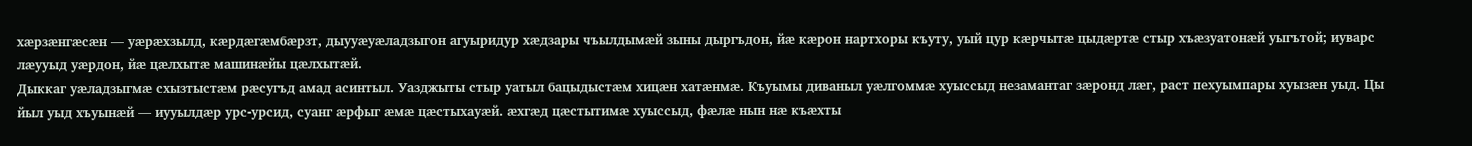хæрзæнгæсæн — уæрæхзылд, кæрдæгæмбæрзт, дыууæуæладзыгон агуыридур хæдзары чъылдымæй зыны дыргъдон, йæ кæрон нартхоры къуту, уый цур кæрчытæ цыдæртæ стыр хъæзуатонæй уыгътой; иуварс лæууыд уæрдон, йæ цæлхытæ машинæйы цæлхытæй.
Дыккаг уæладзыгмæ схызтыстæм рæсугъд амад асинтыл. Уазджыты стыр уатыл бацыдыстæм хицæн хатæнмæ. Къуымы диваныл уæлгоммæ хуыссыд незамантаг зæронд лæг, раст пехуымпары хуызæн уыд. Цы йыл уыд хъуынæй — иууылдæр урс-урсид, суанг æрфыг æмæ цæстыхауæй. æхгæд цæстытимæ хуыссыд, фæлæ нын нæ къæхты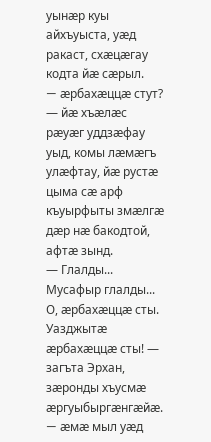уынæр куы айхъуыста, уæд ракаст, схæцæгау кодта йæ сæрыл.
— æрбахæццæ стут? — йæ хъæлæс рæуæг уддзæфау уыд, комы лæмæгъ улæфтау, йæ рустæ цыма сæ арф къуырфыты змæлгæ дæр нæ бакодтой, афтæ зынд.
— Глалды... Мусафыр глалды... О, æрбахæццæ сты. Уазджытæ æрбахæццæ сты! — загъта Эрхан, зæронды хъусмæ æргуыбыргæнгæйæ.
— æмæ мыл уæд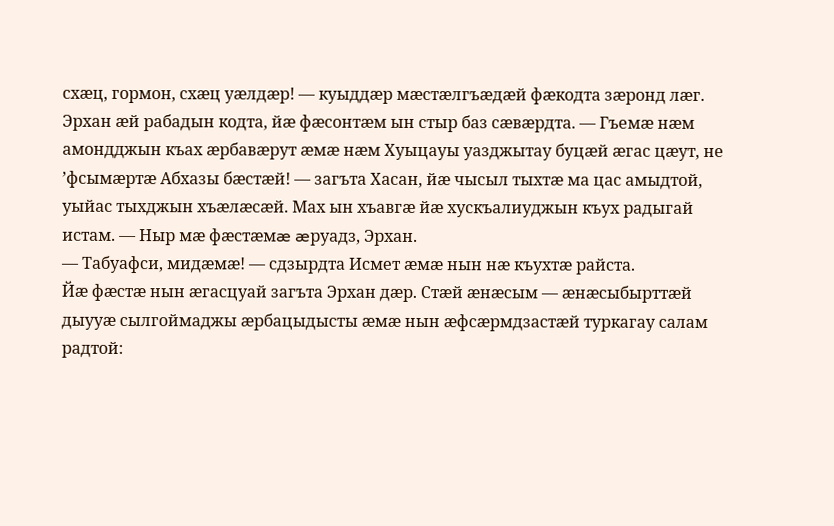схæц, гормон, схæц уæлдæр! — куыддæр мæстæлгъæдæй фæкодта зæронд лæг. Эрхан æй рабадын кодта, йæ фæсонтæм ын стыр баз сæвæрдта. — Гъемæ нæм амондджын къах æрбавæрут æмæ нæм Хуыцауы уазджытау буцæй æгас цæут, не ’фсымæртæ Абхазы бæстæй! — загъта Хасан, йæ чысыл тыхтæ ма цас амыдтой, уыйас тыхджын хъæлæсæй. Мах ын хъавгæ йæ хускъалиуджын къух радыгай истам. — Ныр мæ фæстæмæ æруадз, Эрхан.
— Табуафси, мидæмæ! — сдзырдта Исмет æмæ нын нæ къухтæ райста.
Йæ фæстæ нын æгасцуай загъта Эрхан дæр. Стæй æнæсым — æнæсыбырттæй дыууæ сылгоймаджы æрбацыдысты æмæ нын æфсæрмдзастæй туркагау салам радтой: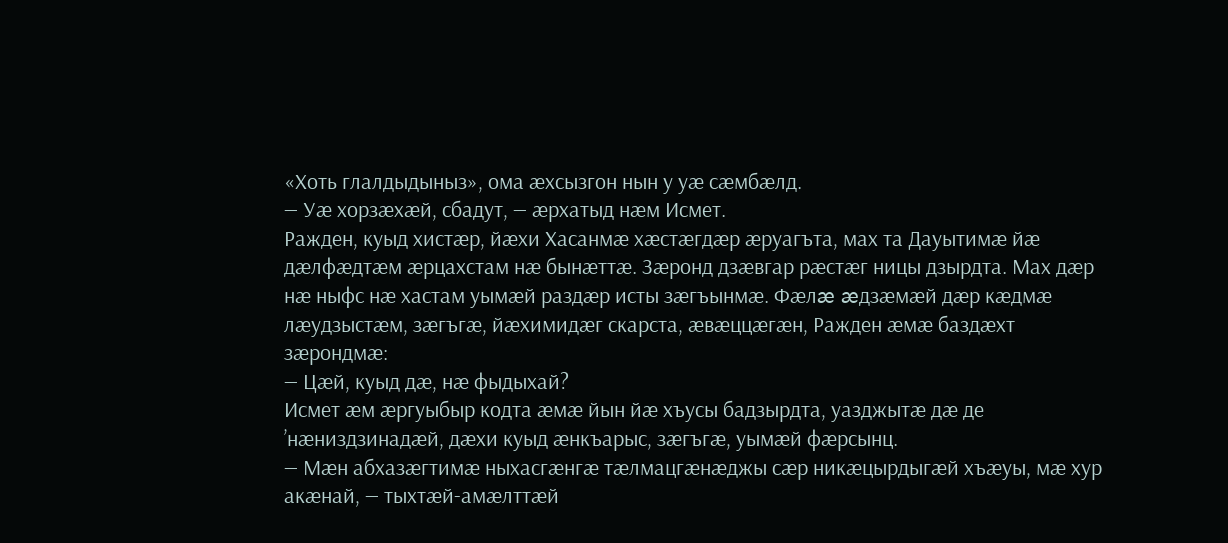«Хоть глалдыдыныз», ома æхсызгон нын у уæ сæмбæлд.
— Уæ хорзæхæй, сбадут, — æрхатыд нæм Исмет.
Ражден, куыд хистæр, йæхи Хасанмæ хæстæгдæр æруагъта, мах та Дауытимæ йæ дæлфæдтæм æрцахстам нæ бынæттæ. Зæронд дзæвгар рæстæг ницы дзырдта. Мах дæр нæ ныфс нæ хастам уымæй раздæр исты зæгъынмæ. Фæлæ æдзæмæй дæр кæдмæ лæудзыстæм, зæгъгæ, йæхимидæг скарста, æвæццæгæн, Ражден æмæ баздæхт зæрондмæ:
— Цæй, куыд дæ, нæ фыдыхай?
Исмет æм æргуыбыр кодта æмæ йын йæ хъусы бадзырдта, уазджытæ дæ де ’нæниздзинадæй, дæхи куыд æнкъарыс, зæгъгæ, уымæй фæрсынц.
— Мæн абхазæгтимæ ныхасгæнгæ тæлмацгæнæджы сæр никæцырдыгæй хъæуы, мæ хур акæнай, — тыхтæй-амæлттæй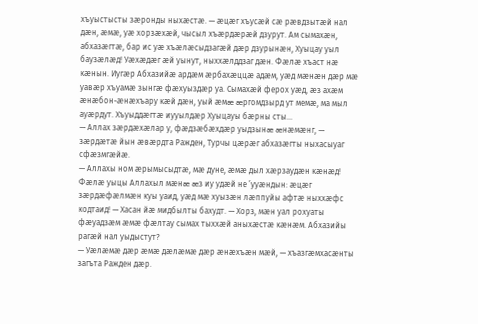хъуыстысты зæронды ныхæстæ. — æцæг хъусæй сæ рæвдзытæй нал дæн, æмæ, уæ хорзæхæй, чысыл хъæрдæрæй дзурут. Ам сымахæн, абхазæгтæ, бар ис уæ хъæлæсыдзагæй дæр дзурынæн, Хуыцау уыл баузæлæд! Уæхæдæг æй уынут, ныххæлддзаг дæн. Фæлæ хъаст нæ кæнын. Иугæр Абхазийæ ардæм æрбахæццæ адæм, уæд мæнæн дæр мæ уавæр хъуамæ зынгæ фæхуыздæр уа. Сымахæй ферох уæд, æз ахæм æнæбон-æнæхъару кæй дæн, уый æмæ æргомдзырд ут мемæ, ма мыл ауæрдут. Хъуыддæгтæ иууылдæр Хуыцауы бæрны сты...
— Аллах зæрдæхæлар у, фæдзæбæхдæр уыдзынæ æнæмæнг, — зæрдæтæ йын æвæрдта Ражден, Турчы цæрæг абхазæгты ныхасыуаг сфæзмгæйæ.
— Аллахы ном æрымысыдтæ, мæ дуне, æмæ дыл хæрзаудæн кæнæд! Фæлæ уыцы Аллахыл мæнæ æз иу удæй не ’ууæндын: æцæг зæрдæфæлмæн куы уаид, уæд мæ хуызæн лæппуйы афтæ ныххæфс кодтаид! — Хасан йæ мидбылты бахудт. — Хорз, мæн уал рохуаты фæуадзæм æмæ фæлтау сымах тыххæй аныхæстæ кæнæм. Абхазийы рагæй нал уыдыстут?
— Уæлæмæ дæр æмæ дæлæмæ дæр æнæхъæн мæй, — хъазгæмхасæнты загъта Ражден дæр.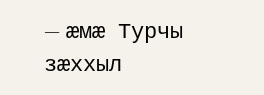— æмæ Турчы зæххыл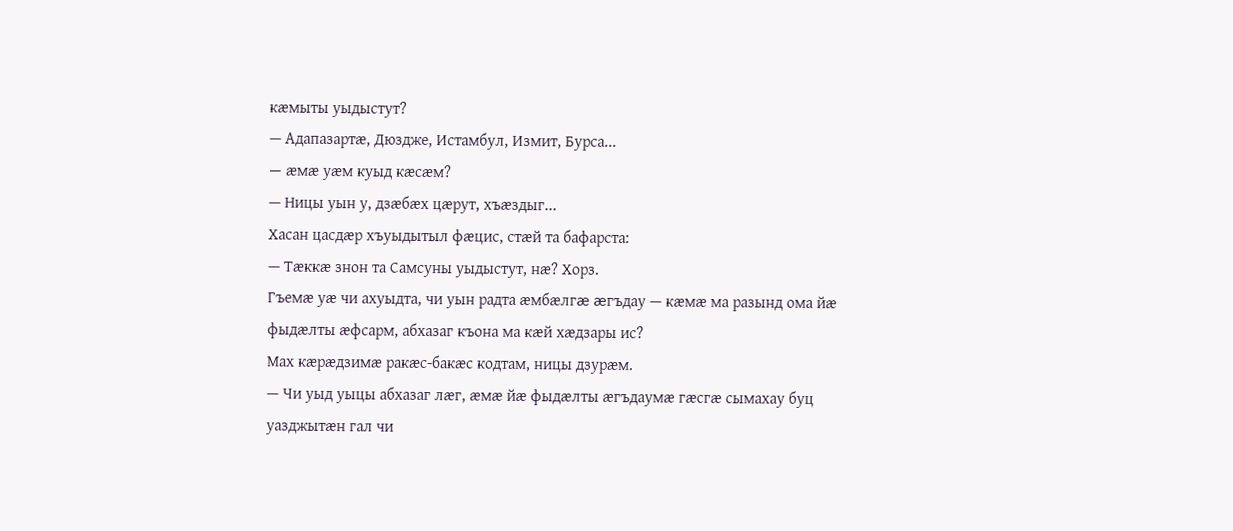кæмыты уыдыстут?
— Адапазартæ, Дюздже, Истамбул, Измит, Бурса...
— æмæ уæм куыд кæсæм?
— Ницы уын у, дзæбæх цæрут, хъæздыг...
Хасан цасдæр хъуыдытыл фæцис, стæй та бафарста:
— Тæккæ знон та Самсуны уыдыстут, нæ? Хорз.
Гъемæ уæ чи ахуыдта, чи уын радта æмбæлгæ æгъдау — кæмæ ма разынд ома йæ фыдæлты æфсарм, абхазаг къона ма кæй хæдзары ис?
Мах кæрæдзимæ ракæс-бакæс кодтам, ницы дзурæм.
— Чи уыд уыцы абхазаг лæг, æмæ йæ фыдæлты æгъдаумæ гæсгæ сымахау буц уазджытæн гал чи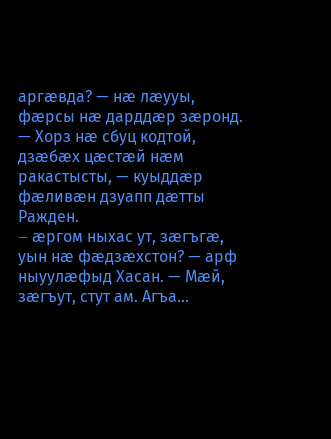аргæвда? — нæ лæууы, фæрсы нæ дарддæр зæронд.
— Хорз нæ сбуц кодтой, дзæбæх цæстæй нæм ракастысты, — куыддæр фæливæн дзуапп дæтты Ражден.
— æргом ныхас ут, зæгъгæ, уын нæ фæдзæхстон? — арф ныуулæфыд Хасан. — Мæй, зæгъут, стут ам. Агъа...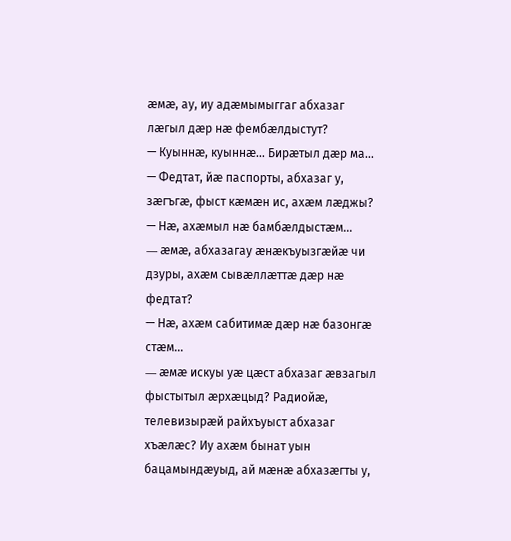æмæ, ау, иу адæмымыггаг абхазаг лæгыл дæр нæ фембæлдыстут?
— Куыннæ, куыннæ... Бирæтыл дæр ма...
— Федтат, йæ паспорты, абхазаг у, зæгъгæ, фыст кæмæн ис, ахæм лæджы?
— Нæ, ахæмыл нæ бамбæлдыстæм...
— æмæ, абхазагау æнæкъуызгæйæ чи дзуры, ахæм сывæллæттæ дæр нæ федтат?
— Нæ, ахæм сабитимæ дæр нæ базонгæ стæм...
— æмæ искуы уæ цæст абхазаг æвзагыл фыстытыл æрхæцыд? Радиойæ, телевизырæй райхъуыст абхазаг хъæлæс? Иу ахæм бынат уын бацамындæуыд, ай мæнæ абхазæгты у,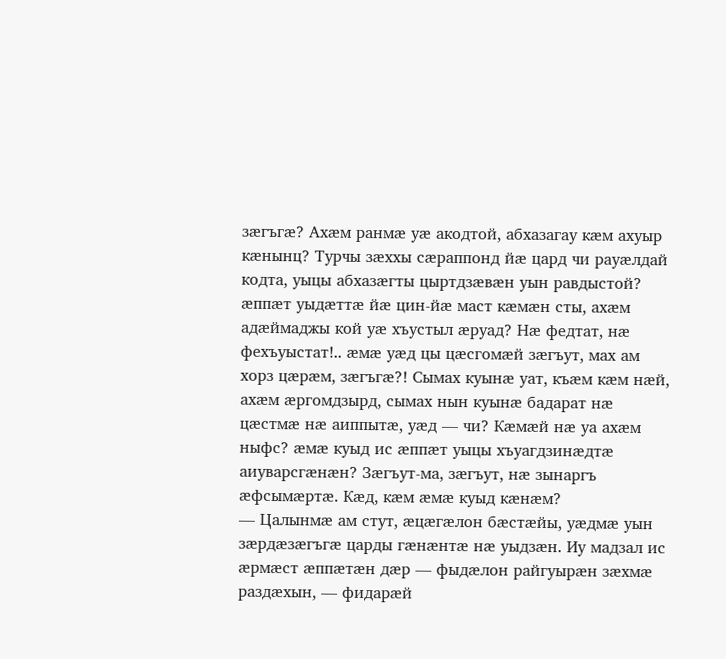зæгъгæ? Ахæм ранмæ уæ акодтой, абхазагау кæм ахуыр кæнынц? Турчы зæххы сæраппонд йæ цард чи рауæлдай кодта, уыцы абхазæгты цыртдзæвæн уын равдыстой? æппæт уыдæттæ йæ цин-йæ маст кæмæн сты, ахæм адæймаджы кой уæ хъустыл æруад? Нæ федтат, нæ фехъуыстат!.. æмæ уæд цы цæсгомæй зæгъут, мах ам хорз цæрæм, зæгъгæ?! Сымах куынæ уат, къæм кæм нæй, ахæм æргомдзырд, сымах нын куынæ бадарат нæ цæстмæ нæ аиппытæ, уæд — чи? Кæмæй нæ уа ахæм ныфс? æмæ куыд ис æппæт уыцы хъуагдзинæдтæ аиуварсгæнæн? Зæгъут-ма, зæгъут, нæ зынаргъ æфсымæртæ. Кæд, кæм æмæ куыд кæнæм?
— Цалынмæ ам стут, æцæгæлон бæстæйы, уæдмæ уын зæрдæзæгъгæ царды гæнæнтæ нæ уыдзæн. Иу мадзал ис æрмæст æппæтæн дæр — фыдæлон райгуырæн зæхмæ раздæхын, — фидарæй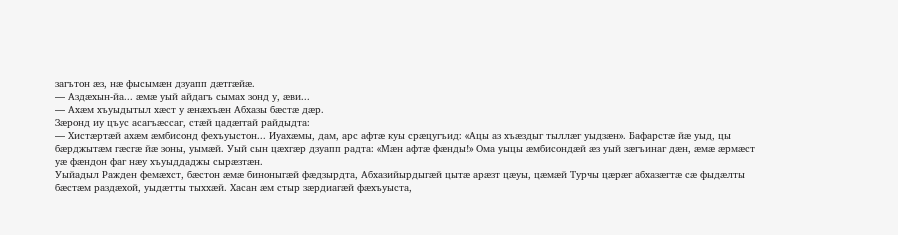загътон æз, нæ фысымæн дзуапп дæтгæйæ.
— Аздæхын-йа... æмæ уый айдагъ сымах зонд у, æви...
— Ахæм хъуыдытыл хæст у æнæхъæн Абхазы бæстæ дæр.
Зæронд иу цъус асагъæссаг, стæй цадæггай райдыдта:
— Хистæртæй ахæм æмбисонд фехъуыстон... Иуахæмы, дам, арс афтæ куы срæцугъид: «Ацы аз хъæздыг тыллæг уыдзæн». Бафарстæ йæ уыд, цы бæрджытæм гæсгæ йæ зоны, уымæй. Уый сын цæхгæр дзуапп радта: «Мæн афтæ фæнды!» Ома уыцы æмбисондæй æз уый зæгъинаг дæн, æмæ æрмæст уæ фæндон фаг нæу хъуыддаджы сырæзтæн.
Уыйадыл Ражден фемæхст, бæстон æмæ биноныгæй фæдзырдта, Абхазийырдыгæй цытæ арæзт цæуы, цæмæй Турчы цæрæг абхазæгтæ сæ фыдæлты бæстæм раздæхой, уыдæтты тыххæй. Хасан æм стыр зæрдиагæй фæхъуыста,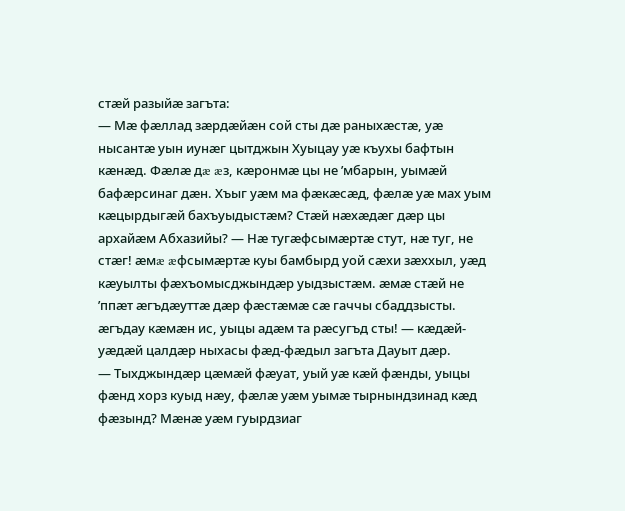стæй разыйæ загъта:
— Мæ фæллад зæрдæйæн сой сты дæ раныхæстæ, уæ нысантæ уын иунæг цытджын Хуыцау уæ къухы бафтын кæнæд. Фæлæ дæ æз, кæронмæ цы не ’мбарын, уымæй бафæрсинаг дæн. Хъыг уæм ма фæкæсæд, фæлæ уæ мах уым кæцырдыгæй бахъуыдыстæм? Стæй нæхæдæг дæр цы архайæм Абхазийы? — Нæ тугæфсымæртæ стут, нæ туг, не стæг! æмæ æфсымæртæ куы бамбырд уой сæхи зæххыл, уæд кæуылты фæхъомысджындæр уыдзыстæм. æмæ стæй не ’ппæт æгъдæуттæ дæр фæстæмæ сæ гаччы сбаддзысты. æгъдау кæмæн ис, уыцы адæм та рæсугъд сты! — кæдæй-уæдæй цалдæр ныхасы фæд-фæдыл загъта Дауыт дæр.
— Тыхджындæр цæмæй фæуат, уый уæ кæй фæнды, уыцы фæнд хорз куыд нæу, фæлæ уæм уымæ тырнындзинад кæд фæзынд? Мæнæ уæм гуырдзиаг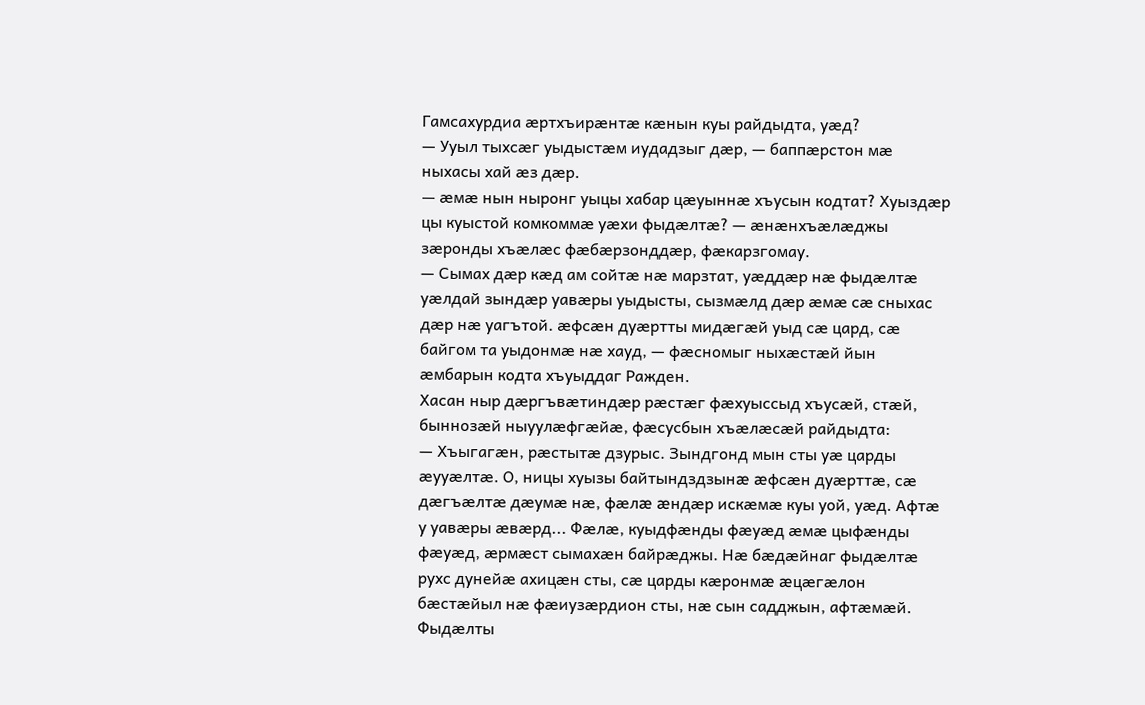Гамсахурдиа æртхъирæнтæ кæнын куы райдыдта, уæд?
— Ууыл тыхсæг уыдыстæм иудадзыг дæр, — баппæрстон мæ ныхасы хай æз дæр.
— æмæ нын ныронг уыцы хабар цæуыннæ хъусын кодтат? Хуыздæр цы куыстой комкоммæ уæхи фыдæлтæ? — æнæнхъæлæджы зæронды хъæлæс фæбæрзонддæр, фæкарзгомау.
— Сымах дæр кæд ам сойтæ нæ марзтат, уæддæр нæ фыдæлтæ уæлдай зындæр уавæры уыдысты, сызмæлд дæр æмæ сæ сныхас дæр нæ уагътой. æфсæн дуæртты мидæгæй уыд сæ цард, сæ байгом та уыдонмæ нæ хауд, — фæсномыг ныхæстæй йын æмбарын кодта хъуыддаг Ражден.
Хасан ныр дæргъвæтиндæр рæстæг фæхуыссыд хъусæй, стæй, быннозæй ныуулæфгæйæ, фæсусбын хъæлæсæй райдыдта:
— Хъыгагæн, рæстытæ дзурыс. Зындгонд мын сты уæ царды æууæлтæ. О, ницы хуызы байтындздзынæ æфсæн дуæрттæ, сæ дæгъæлтæ дæумæ нæ, фæлæ æндæр искæмæ куы уой, уæд. Афтæ у уавæры æвæрд... Фæлæ, куыдфæнды фæуæд æмæ цыфæнды фæуæд, æрмæст сымахæн байрæджы. Нæ бæдæйнаг фыдæлтæ рухс дунейæ ахицæн сты, сæ царды кæронмæ æцæгæлон бæстæйыл нæ фæиузæрдион сты, нæ сын садджын, афтæмæй. Фыдæлты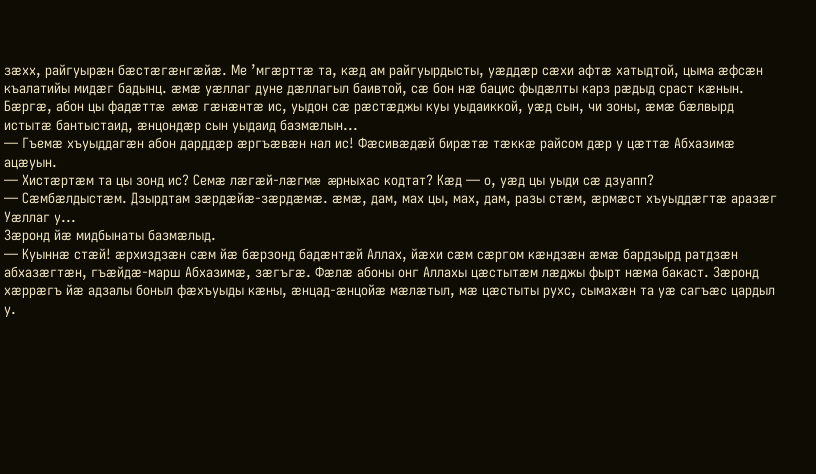зæхх, райгуырæн бæстæгæнгæйæ. Ме ’мгæрттæ та, кæд ам райгуырдысты, уæддæр сæхи афтæ хатыдтой, цыма æфсæн къалатийы мидæг бадынц. æмæ уæллаг дуне дæллагыл баивтой, сæ бон нæ бацис фыдæлты карз рæдыд сраст кæнын. Бæргæ, абон цы фадæттæ æмæ гæнæнтæ ис, уыдон сæ рæстæджы куы уыдаиккой, уæд сын, чи зоны, æмæ бæлвырд истытæ бантыстаид, æнцондæр сын уыдаид базмæлын...
— Гъемæ хъуыддагæн абон дарддæр æргъæвæн нал ис! Фæсивæдæй бирæтæ тæккæ райсом дæр у цæттæ Абхазимæ ацæуын.
— Хистæртæм та цы зонд ис? Семæ лæгæй-лæгмæ æрныхас кодтат? Кæд — о, уæд цы уыди сæ дзуапп?
— Сæмбæлдыстæм. Дзырдтам зæрдæйæ-зæрдæмæ. æмæ, дам, мах цы, мах, дам, разы стæм, æрмæст хъуыддæгтæ аразæг Уæллаг у...
Зæронд йæ мидбынаты базмæлыд.
— Куыннæ стæй! æрхиздзæн сæм йæ бæрзонд бадæнтæй Аллах, йæхи сæм сæргом кæндзæн æмæ бардзырд ратдзæн абхазæгтæн, гъæйдæ-марш Абхазимæ, зæгъгæ. Фæлæ абоны онг Аллахы цæстытæм лæджы фырт нæма бакаст. Зæронд хæррæгъ йæ адзалы боныл фæхъуыды кæны, æнцад-æнцойæ мæлæтыл, мæ цæстыты рухс, сымахæн та уæ сагъæс цардыл у.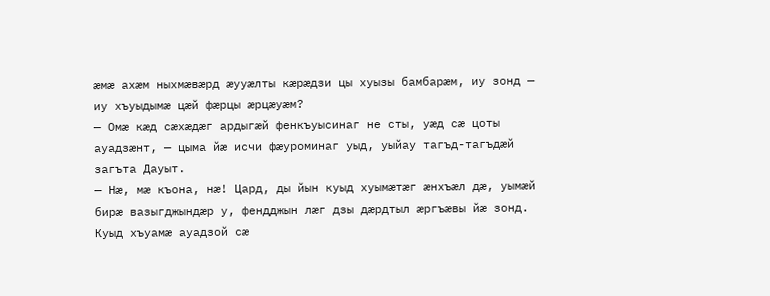æмæ ахæм ныхмæвæрд æууæлты кæрæдзи цы хуызы бамбарæм, иу зонд — иу хъуыдымæ цæй фæрцы æрцæуæм?
— Омæ кæд сæхæдæг ардыгæй фенкъуысинаг не сты, уæд сæ цоты ауадзæнт, — цыма йæ исчи фæуроминаг уыд, уыйау тагъд-тагъдæй загъта Дауыт.
— Нæ, мæ къона, нæ! Цард, ды йын куыд хуымæтæг æнхъæл дæ, уымæй бирæ вазыгджындæр у, фендджын лæг дзы дæрдтыл æргъæвы йæ зонд. Куыд хъуамæ ауадзой сæ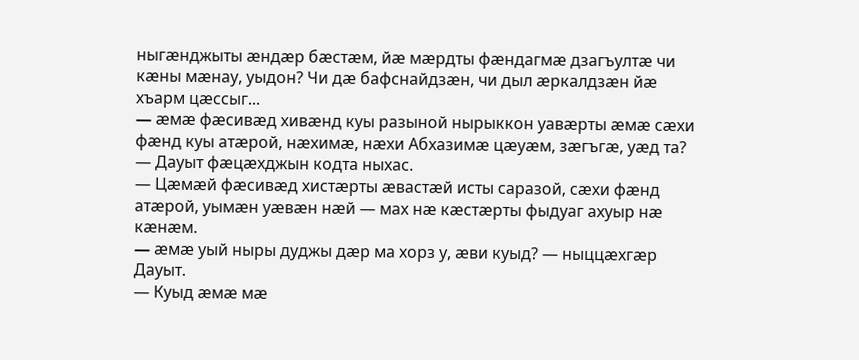ныгæнджыты æндæр бæстæм, йæ мæрдты фæндагмæ дзагъултæ чи кæны мæнау, уыдон? Чи дæ бафснайдзæн, чи дыл æркалдзæн йæ хъарм цæссыг...
— æмæ фæсивæд хивæнд куы разыной нырыккон уавæрты æмæ сæхи фæнд куы атæрой, нæхимæ, нæхи Абхазимæ цæуæм, зæгъгæ, уæд та? — Дауыт фæцæхджын кодта ныхас.
— Цæмæй фæсивæд хистæрты æвастæй исты саразой, сæхи фæнд атæрой, уымæн уæвæн нæй — мах нæ кæстæрты фыдуаг ахуыр нæ кæнæм.
— æмæ уый ныры дуджы дæр ма хорз у, æви куыд? — ныццæхгæр Дауыт.
— Куыд æмæ мæ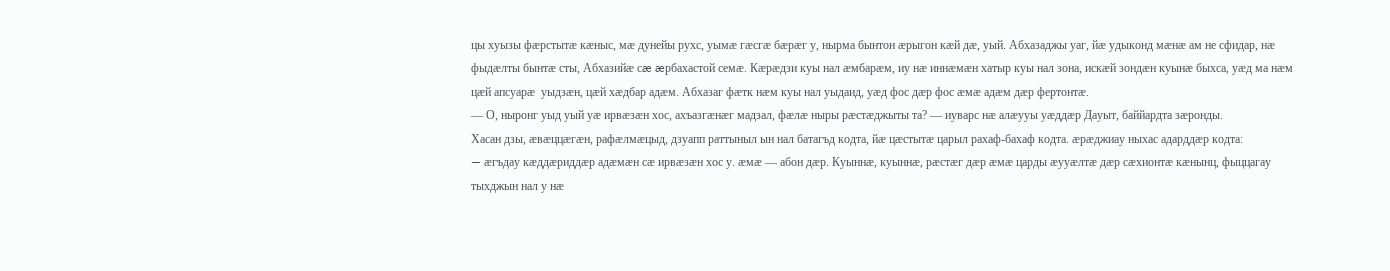цы хуызы фæрстытæ кæныс, мæ дунейы рухс, уымæ гæсгæ бæрæг у, нырма бынтон æрыгон кæй дæ, уый. Абхазаджы уаг, йæ удыконд мæнæ ам не сфидар, нæ фыдæлты бынтæ сты, Абхазийæ сæ æрбахастой семæ. Кæрæдзи куы нал æмбарæм, иу нæ иннæмæн хатыр куы нал зона, искæй зондæн куынæ быхса, уæд ма нæм цæй апсуарæ  уыдзæн, цæй хæдбар адæм. Абхазаг фæтк нæм куы нал уыдаид, уæд фос дæр фос æмæ адæм дæр фертонтæ.
— О, ныронг уыд уый уæ ирвæзæн хос, ахъазгæнæг мадзал, фæлæ ныры рæстæджыты та? — иуварс нæ алæууы уæддæр Дауыт, баййардта зæронды.
Хасан дзы, æвæццæгæн, рафæлмæцыд, дзуапп раттыныл ын нал батагъд кодта, йæ цæстытæ царыл рахаф-бахаф кодта. æрæджиау ныхас адарддæр кодта:
— æгъдау кæддæриддæр адæмæн сæ ирвæзæн хос у. æмæ — абон дæр. Куыннæ, куыннæ, рæстæг дæр æмæ царды æууæлтæ дæр сæхионтæ кæнынц, фыццагау тыхджын нал у нæ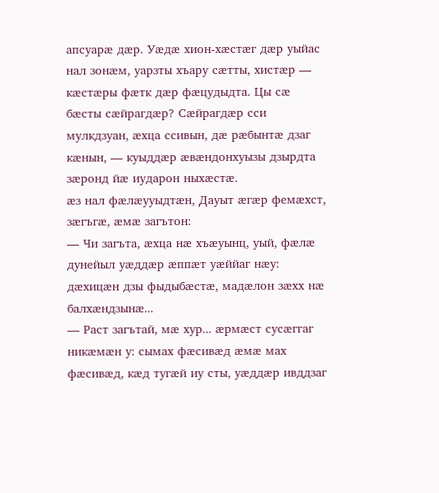апсуарæ дæр. Уæдæ хион-хæстæг дæр уыйас нал зонæм, уарзты хъару сæтты, хистæр — кæстæры фæтк дæр фæцудыдта. Цы сæ бæсты сæйрагдæр? Сæйрагдæр сси мулкдзуан, æхца ссивын, дæ рæбынтæ дзаг кæнын, — куыддæр æвæндонхуызы дзырдта зæронд йæ иударон ныхæстæ.
æз нал фæлæууыдтæн, Дауыт æгæр фемæхст, зæгъгæ, æмæ загътон:
— Чи загъта, æхца нæ хъæуынц, уый, фæлæ дунейыл уæддæр æппæт уæййаг нæу: дæхицæн дзы фыдыбæстæ, мадæлон зæхх нæ балхæндзынæ...
— Раст загътай, мæ хур... æрмæст сусæггаг никæмæн у: сымах фæсивæд æмæ мах фæсивæд, кæд тугæй иу сты, уæддæр ивддзаг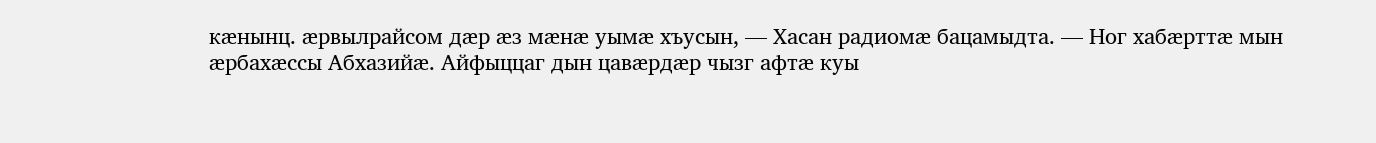кæнынц. æрвылрайсом дæр æз мæнæ уымæ хъусын, — Хасан радиомæ бацамыдта. — Ног хабæрттæ мын æрбахæссы Абхазийæ. Айфыццаг дын цавæрдæр чызг афтæ куы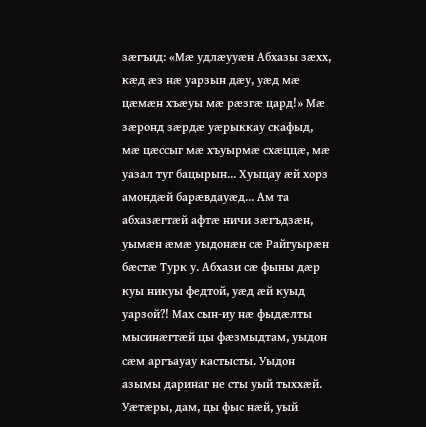зæгъид: «Мæ удлæууæн Абхазы зæхх, кæд æз нæ уарзын дæу, уæд мæ цæмæн хъæуы мæ рæзгæ цард!» Мæ зæронд зæрдæ уæрыккау скафыд, мæ цæссыг мæ хъуырмæ схæццæ, мæ уазал туг бацырын... Хуыцау æй хорз амондæй барæвдауæд... Ам та абхазæгтæй афтæ ничи зæгъдзæн, уымæн æмæ уыдонæн сæ Райгуырæн бæстæ Турк у. Абхази сæ фыны дæр куы никуы федтой, уæд æй куыд уарзой?! Мах сын-иу нæ фыдæлты мысинæгтæй цы фæзмыдтам, уыдон сæм аргъауау кастысты. Уыдон азымы даринаг не сты уый тыххæй. Уæтæры, дам, цы фыс нæй, уый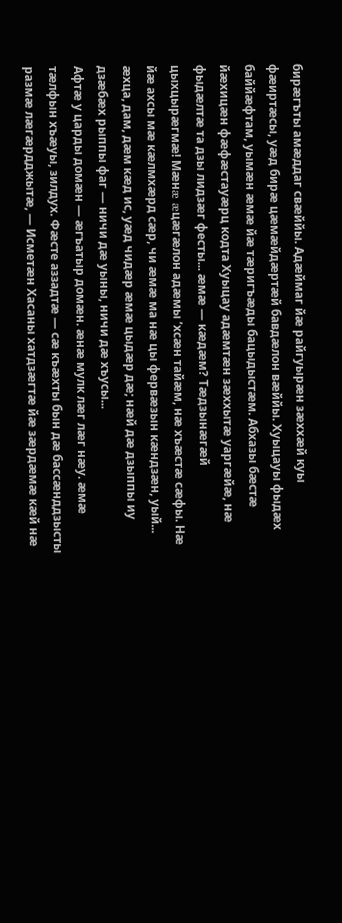бирæгъты амæддаг свæййы. Адæймаг йæ райгуырæн зæххæй куы фæиртæсы, уæд бирæ цæмæйдæртæй бавдæлон вæййы. Хуыцауы фыдæх баййæфтам, уымæн æмæ йæ тæригъæды бацыдыстæм. Абхазы бæстæ йæхицæн фæфæстауæрц кодта Хуыцау адæмтæн зæххытæ уаргæйæ, нæ фыдæлтæ та дзы лидзæг фесты... æмæ — кæдæм? Тæдзынæгæй цыхцырæгмæ! Мæнæ æцæгæлон адæмы ’хсæн тайæм, нæ хъæстæ сæфы. Нæ йæ ахсы мæ кæлмхæрд сæр, чи æмæ ма нæ цы фервæзын кæндзæн, уый... æхца, дам, дæм кæд ис, уæд чидæр æмæ цыдæр дæ; нæй дæ дзыппы иу дзæбæх рыппы фаг — ничи дæ уыны, ничи дæ хъусы...
Афтæ у царды домæн — æгъатыр домæн. æнæ мулк лæг лæг нæу. æмæ тæлфын хъæуы, зилдух. Фæсте аззадтæ — сæ къæхты бын дæ бассæнддзысты размæ лæгæрдджытæ, — Исметæн Хасаны хатдзæгтæ йæ зæрдæмæ кæй нæ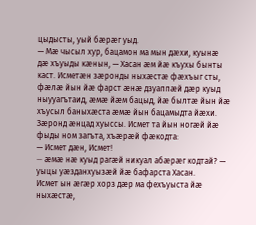цыдысты, уый бæрæг уыд.
— Мæ чысыл хур, бацамон ма мын дæхи, куынæ дæ хъуыды кæнын, — Хасан æм йæ къухы бынты каст. Исметæн зæронды ныхæстæ фæхъыг сты, фæлæ йын йæ фарст æнæ дзуаппæй дæр куыд ныууагътаид, æмæ йæм бацыд, йæ былтæ йын йæ хъусыл баныхæста æмæ йын бацамыдта йæхи. Зæронд æнцад хуыссы. Исмет та йын ногæй йæ фыды ном загъта, хъæрæй фæкодта:
— Исмет дæн, Исмет!
— æмæ нæ куыд рагæй никуал абæрæг кодтай? — уыцы уæзданхуызæй йæ бафарста Хасан.
Исмет ын æгæр хорз дæр ма фехъуыста йæ ныхæстæ,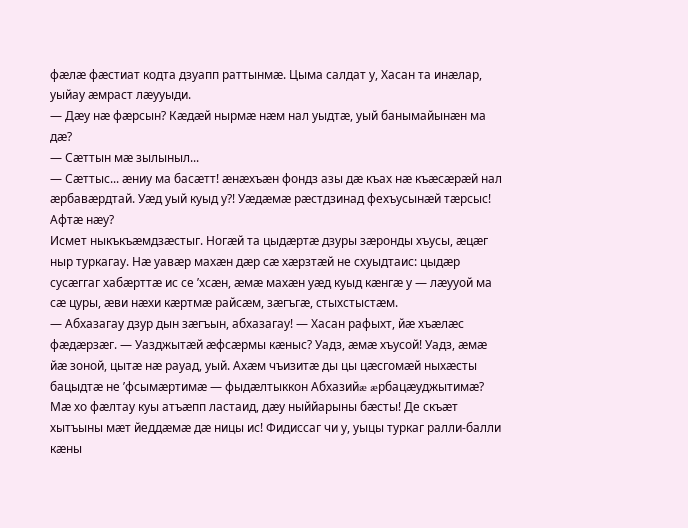фæлæ фæстиат кодта дзуапп раттынмæ. Цыма салдат у, Хасан та инæлар, уыйау æмраст лæууыди.
— Дæу нæ фæрсын? Кæдæй нырмæ нæм нал уыдтæ, уый банымайынæн ма дæ?
— Сæттын мæ зылыныл...
— Сæттыс... æниу ма басæтт! æнæхъæн фондз азы дæ къах нæ къæсæрæй нал æрбавæрдтай. Уæд уый куыд у?! Уæдæмæ рæстдзинад фехъусынæй тæрсыс! Афтæ нæу?
Исмет ныкъкъæмдзæстыг. Ногæй та цыдæртæ дзуры зæронды хъусы, æцæг ныр туркагау. Нæ уавæр махæн дæр сæ хæрзтæй не схуыдтаис: цыдæр сусæггаг хабæрттæ ис се ’хсæн, æмæ махæн уæд куыд кæнгæ у — лæууой ма сæ цуры, æви нæхи кæртмæ райсæм, зæгъгæ, стыхстыстæм.
— Абхазагау дзур дын зæгъын, абхазагау! — Хасан рафыхт, йæ хъæлæс фæдæрзæг. — Уазджытæй æфсæрмы кæныс? Уадз, æмæ хъусой! Уадз, æмæ йæ зоной, цытæ нæ рауад, уый. Ахæм чъизитæ ды цы цæсгомæй ныхæсты бацыдтæ не ’фсымæртимæ — фыдæлтыккон Абхазийæ æрбацæуджытимæ? Мæ хо фæлтау куы атъæпп ластаид, дæу ныййарыны бæсты! Де скъæт хытъыны мæт йеддæмæ дæ ницы ис! Фидиссаг чи у, уыцы туркаг ралли-балли кæны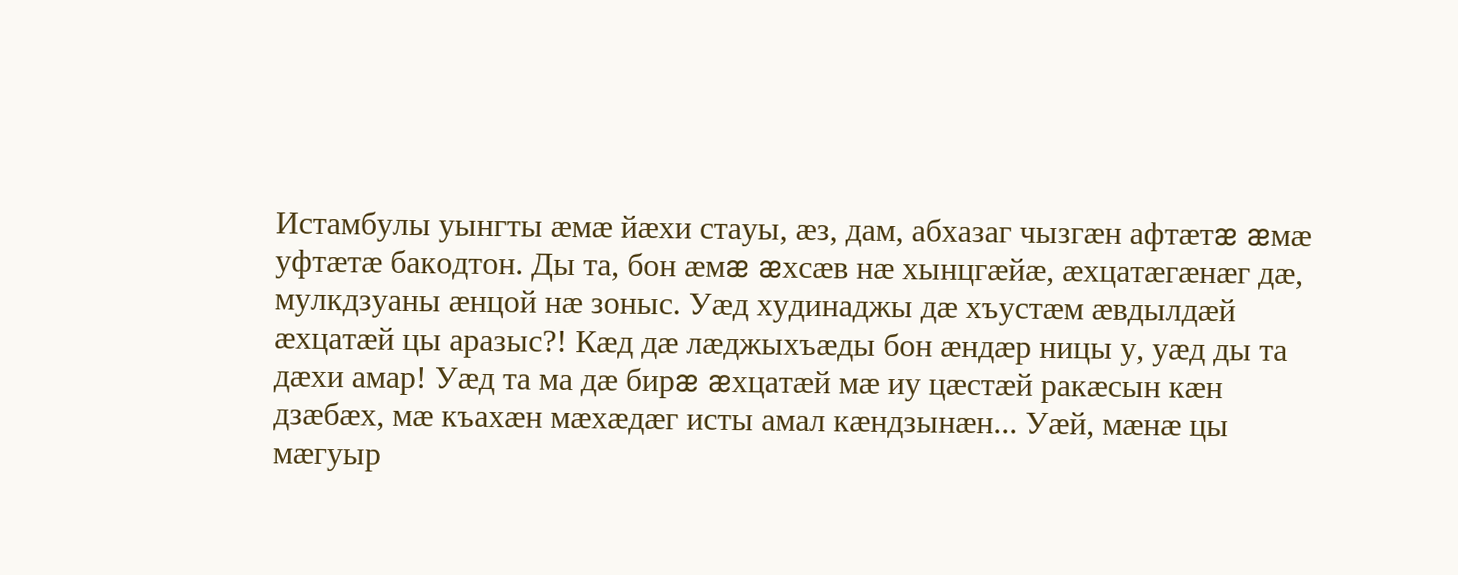Истамбулы уынгты æмæ йæхи стауы, æз, дам, абхазаг чызгæн афтæтæ æмæ уфтæтæ бакодтон. Ды та, бон æмæ æхсæв нæ хынцгæйæ, æхцатæгæнæг дæ, мулкдзуаны æнцой нæ зоныс. Уæд худинаджы дæ хъустæм æвдылдæй æхцатæй цы аразыс?! Кæд дæ лæджыхъæды бон æндæр ницы у, уæд ды та дæхи амар! Уæд та ма дæ бирæ æхцатæй мæ иу цæстæй ракæсын кæн дзæбæх, мæ къахæн мæхæдæг исты амал кæндзынæн... Уæй, мæнæ цы мæгуыр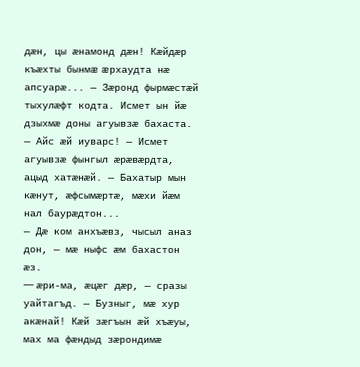дæн, цы æнамонд дæн! Кæйдæр къæхты бынмæ æрхаудта нæ апсуарæ... — Зæронд фырмæстæй тыхулæфт кодта. Исмет ын йæ дзыхмæ доны агуывзæ бахаста. — Айс æй иуварс! — Исмет агуывзæ фынгыл æрæвæрдта, ацыд хатæнæй. — Бахатыр мын кæнут, æфсымæртæ, мæхи йæм нал баурæдтон...
— Дæ ком анхъæвз, чысыл аназ дон, — мæ ныфс æм бахастон æз.
— æри-ма, æцæг дæр, — сразы уайтагъд. — Бузныг, мæ хур акæнай! Кæй зæгъын æй хъæуы, мах ма фæндыд зæрондимæ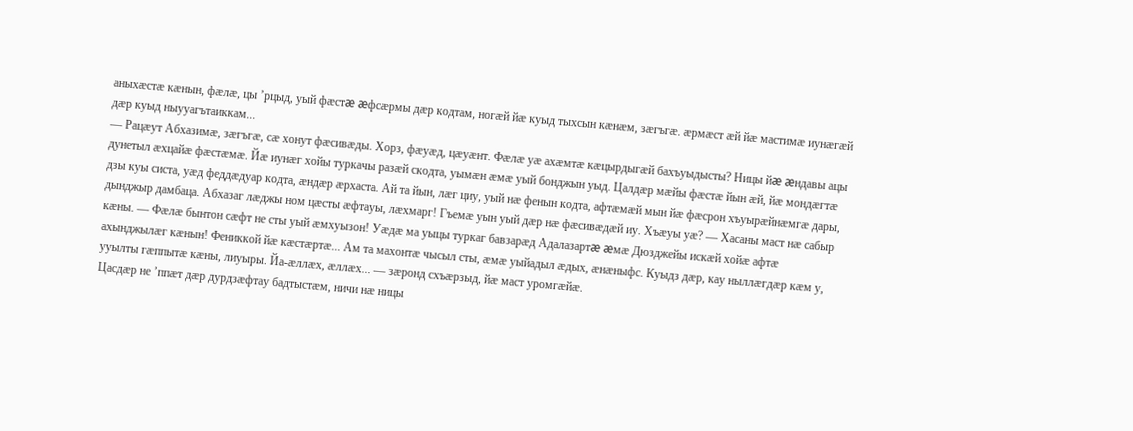аныхæстæ кæнын, фæлæ, цы ’рцыд, уый фæстæ æфсæрмы дæр кодтам, ногæй йæ куыд тыхсын кæнæм, зæгъгæ. æрмæст æй йæ мастимæ иунæгæй дæр куыд ныууагътаиккам...
— Рацæут Абхазимæ, зæгъгæ, сæ хонут фæсивæды. Хорз, фæуæд, цæуæнт. Фæлæ уæ ахæмтæ кæцырдыгæй бахъуыдысты? Ницы йæ æндавы ацы дунетыл æхцайæ фæстæмæ. Йæ иунæг хойы туркачы разæй скодта, уымæн æмæ уый бонджын уыд. Цалдæр мæйы фæстæ йын æй, йæ мондæгтæ дзы куы систа, уæд феддæдуар кодта, æндæр æрхаста. Ай та йын, лæг циу, уый нæ фенын кодта, афтæмæй мын йæ фæсрон хъуырæйнæмгæ дары, дынджыр дамбаца. Абхазаг лæджы ном цæсты æфтауы, лæхмарг! Гъемæ уын уый дæр нæ фæсивæдæй иу. Хъæуы уæ? — Хасаны маст нæ сабыр кæны. — Фæлæ бынтон сæфт не сты уый æмхуызон! Уæдæ ма уыцы туркаг бавзарæд Адалазартæ æмæ Дюзджейы искæй хойæ афтæ ахынджылæг кæнын! Фениккой йæ кæстæртæ... Ам та махонтæ чысыл сты, æмæ уыйадыл æдых, æнæныфс. Куыдз дæр, кау ныллæгдæр кæм у, ууылты гæппытæ кæны, лиуыры. Йа-æллæх, æллæх... — зæронд схъæрзыд, йæ маст уромгæйæ.
Цасдæр не ’ппæт дæр дурдзæфтау бадтыстæм, ничи нæ ницы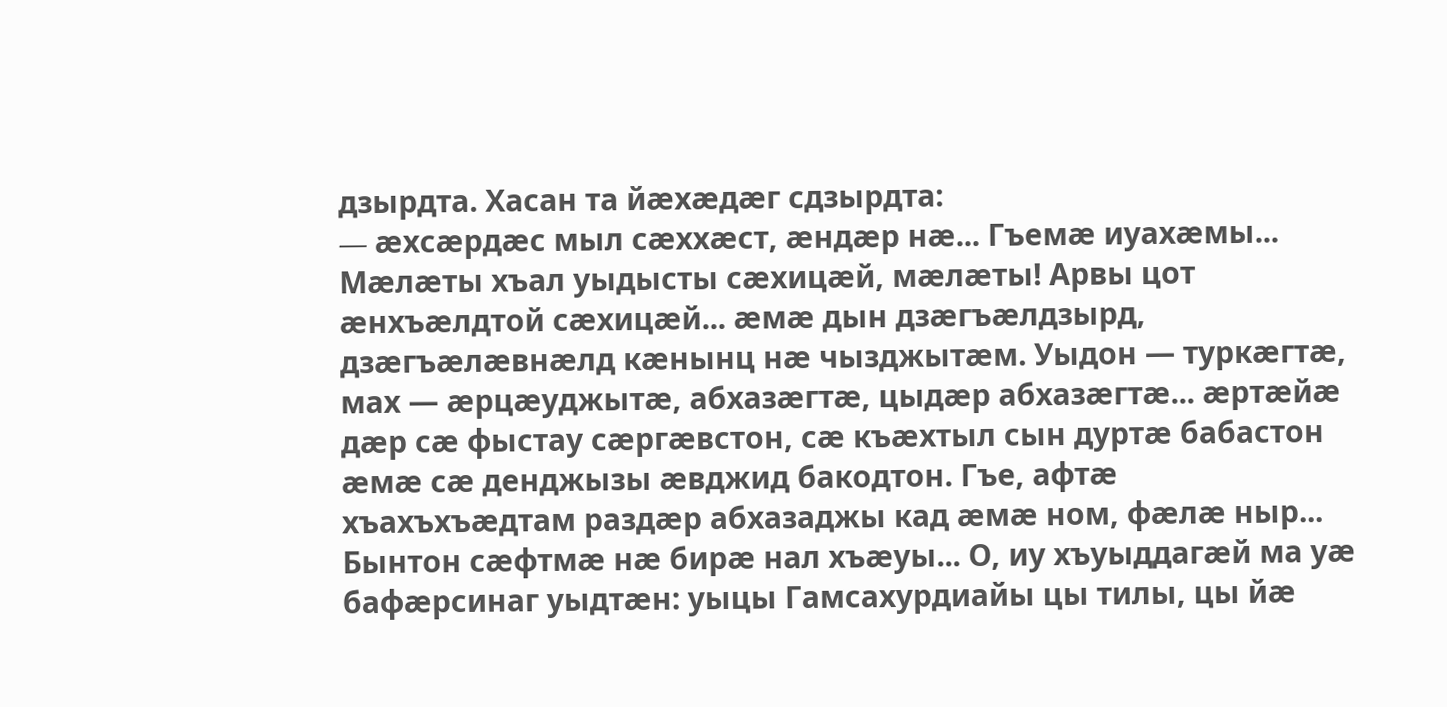дзырдта. Хасан та йæхæдæг сдзырдта:
— æхсæрдæс мыл сæххæст, æндæр нæ... Гъемæ иуахæмы... Мæлæты хъал уыдысты сæхицæй, мæлæты! Арвы цот æнхъæлдтой сæхицæй... æмæ дын дзæгъæлдзырд, дзæгъæлæвнæлд кæнынц нæ чызджытæм. Уыдон — туркæгтæ, мах — æрцæуджытæ, абхазæгтæ, цыдæр абхазæгтæ... æртæйæ дæр сæ фыстау сæргæвстон, сæ къæхтыл сын дуртæ бабастон æмæ сæ денджызы æвджид бакодтон. Гъе, афтæ хъахъхъæдтам раздæр абхазаджы кад æмæ ном, фæлæ ныр... Бынтон сæфтмæ нæ бирæ нал хъæуы... О, иу хъуыддагæй ма уæ бафæрсинаг уыдтæн: уыцы Гамсахурдиайы цы тилы, цы йæ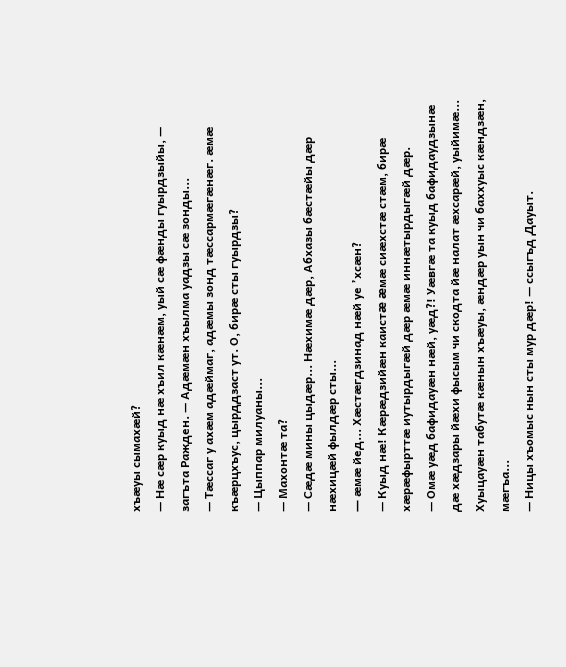хъæуы сымахæй?
— Нæ сæр куыд нæ хъил кæнæм, уый сæ фæнды гуырдзыйы, — загъта Ражден. — Адæмæн хъылма уадзы сæ зонды...
— Тæссаг у ахæм адæймаг, адæмы зонд тæссармæгæнæг. æмæ къæрцхъус, цырддзаст ут. О, бирæ сты гуырдзы?
— Цыппар милуаны...
— Махонтæ та?
— Сæдæ мины цыдæр... Нæхимæ дæр, Абхазы бæстæйы дæр нæхицæй фылдæр сты...
— æмæ йед... Хæстæгдзинад нæй уе ’хсæн?
— Куыд нæ! Кæрæдзийæн каистæ æмæ сиæхстæ стæм, бирæ хæрæфырттæ иутырдыгæй дæр æмæ иннæтырдыгæй дæр.
— Омæ уæд бафидауæн нæй, уæд?! Уæвгæ та куыд бафидаудзынæ дæ хæдзары йæхи фысым чи скодта йæ налат æхсарæй, уыйимæ... Хуыцауæн табутæ кæнын хъæуы, æндæр уын чи баххуыс кæндзæн, мæгъа...
— Ницы хъомыс нын сты мур дæр! — ссыгъд Дауыт.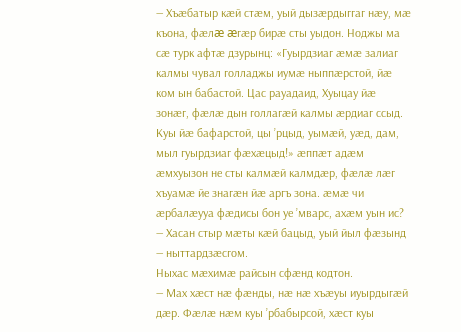— Хъæбатыр кæй стæм, уый дызæрдыггаг нæу, мæ къона, фæлæ æгæр бирæ сты уыдон. Ноджы ма сæ турк афтæ дзурынц: «Гуырдзиаг æмæ залиаг калмы чувал голладжы иумæ ныппæрстой, йæ ком ын бабастой. Цас рауадаид, Хуыцау йæ зонæг, фæлæ дын голлагæй калмы æрдиаг ссыд. Куы йæ бафарстой, цы ’рцыд, уымæй, уæд, дам, мыл гуырдзиаг фæхæцыд!» æппæт адæм æмхуызон не сты калмæй калмдæр, фæлæ лæг хъуамæ йе знагæн йæ аргъ зона. æмæ чи æрбалæууа фæдисы бон уе ’мварс, ахæм уын ис? — Хасан стыр мæты кæй бацыд, уый йыл фæзынд — ныттардзæсгом.
Ныхас мæхимæ райсын сфæнд кодтон.
— Мах хæст нæ фæнды, нæ нæ хъæуы иуырдыгæй дæр. Фæлæ нæм куы ’рбабырсой, хæст куы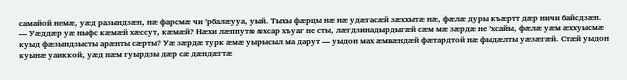самайой немæ, уæд разындзæн, нæ фарсмæ чи ’рбалæууа, уый. Тыхы фæрцы нæ нæ удæгасæй зæххытæ нæ, фæлæ дуры къæртт дæр ничи байсдзæн.
— Уæддæр уæ ныфс кæмæй хæссут, кæмæй? Нæхи лæппутæ æхсар хъуаг не сты, лæгдзинадырдыгæй сæм мæ зæрдæ не ’хсайы, фæлæ уæм æххуысмæ куыд фæзындзысты арæнты сæрты? Уæ зæрдæ турк æмæ уырысыл ма дарут — уыдон мах æмвæндæй фæтардтой нæ фыдæлты уæзæгæй. Стæй уыдон куынæ уаиккой, уæд нæм гуырдзы дæр сæ дæндæгтæ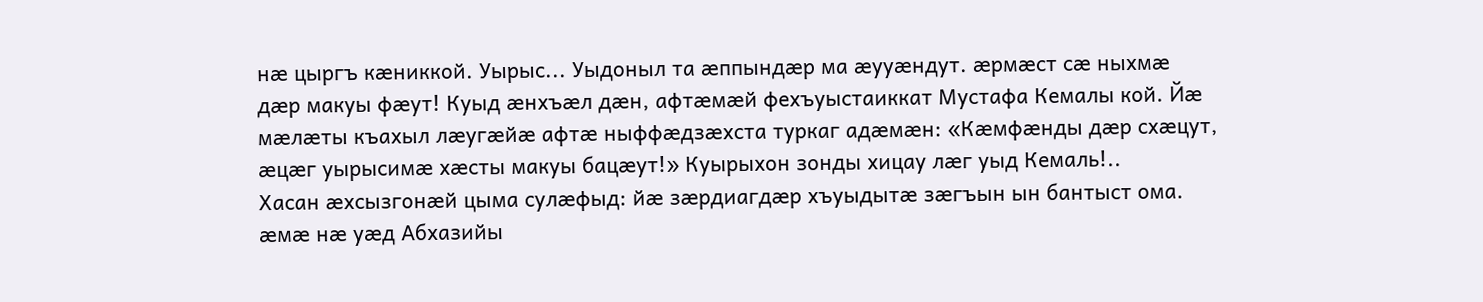нæ цыргъ кæниккой. Уырыс... Уыдоныл та æппындæр ма æууæндут. æрмæст сæ ныхмæ дæр макуы фæут! Куыд æнхъæл дæн, афтæмæй фехъуыстаиккат Мустафа Кемалы кой. Йæ мæлæты къахыл лæугæйæ афтæ ныффæдзæхста туркаг адæмæн: «Кæмфæнды дæр схæцут, æцæг уырысимæ хæсты макуы бацæут!» Куырыхон зонды хицау лæг уыд Кемаль!..
Хасан æхсызгонæй цыма сулæфыд: йæ зæрдиагдæр хъуыдытæ зæгъын ын бантыст ома. æмæ нæ уæд Абхазийы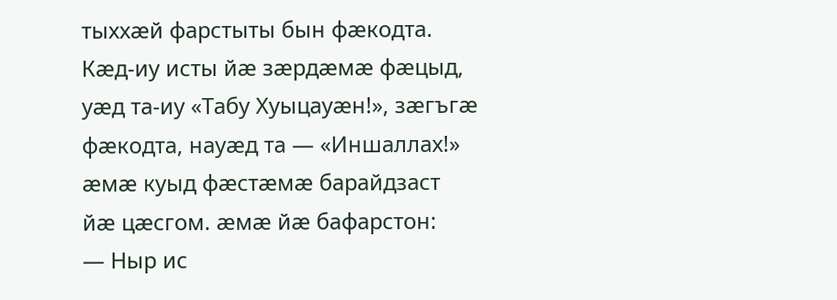тыххæй фарстыты бын фæкодта. Кæд-иу исты йæ зæрдæмæ фæцыд, уæд та-иу «Табу Хуыцауæн!», зæгъгæ фæкодта, науæд та — «Иншаллах!» æмæ куыд фæстæмæ барайдзаст йæ цæсгом. æмæ йæ бафарстон:
— Ныр ис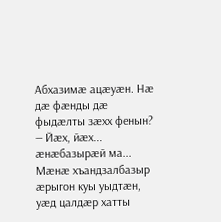Абхазимæ ацæуæн. Нæ дæ фæнды дæ фыдæлты зæхх фенын?
— Йæх, йæх... æнæбазырæй ма... Мæнæ хъандзалбазыр æрыгон куы уыдтæн, уæд цалдæр хатты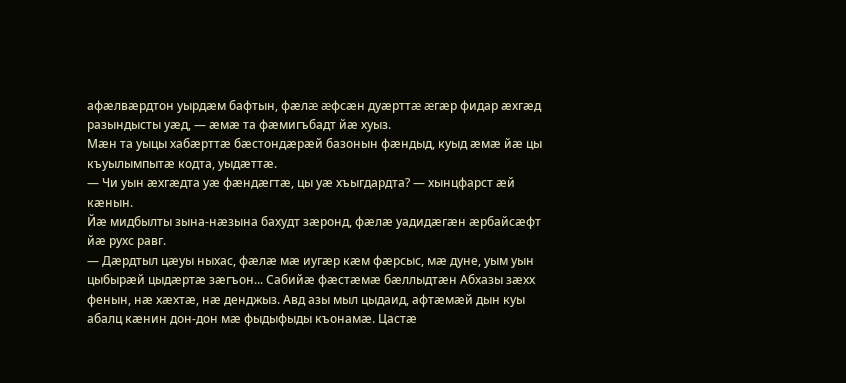афæлвæрдтон уырдæм бафтын, фæлæ æфсæн дуæрттæ æгæр фидар æхгæд разындысты уæд, — æмæ та фæмигъбадт йæ хуыз.
Мæн та уыцы хабæрттæ бæстондæрæй базонын фæндыд, куыд æмæ йæ цы къуылымпытæ кодта, уыдæттæ.
— Чи уын æхгæдта уæ фæндæгтæ, цы уæ хъыгдардта? — хынцфарст æй кæнын.
Йæ мидбылты зына-нæзына бахудт зæронд, фæлæ уадидæгæн æрбайсæфт йæ рухс равг.
— Дæрдтыл цæуы ныхас, фæлæ мæ иугæр кæм фæрсыс, мæ дуне, уым уын цыбырæй цыдæртæ зæгъон... Сабийæ фæстæмæ бæллыдтæн Абхазы зæхх фенын, нæ хæхтæ, нæ денджыз. Авд азы мыл цыдаид, афтæмæй дын куы абалц кæнин дон-дон мæ фыдыфыды къонамæ. Цастæ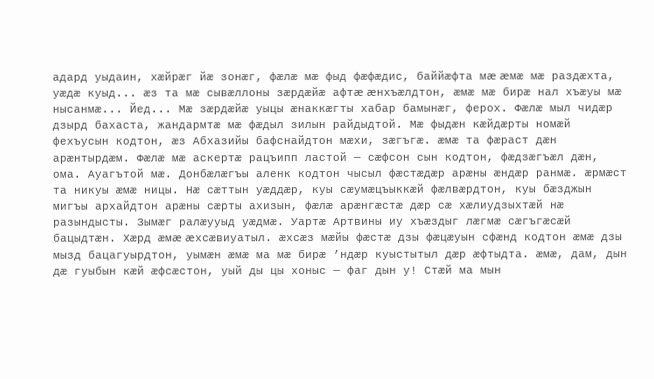адард уыдаин, хæйрæг йæ зонæг, фæлæ мæ фыд фæфæдис, баййæфта мæ æмæ мæ раздæхта, уæдæ куыд... æз та мæ сывæллоны зæрдæйæ афтæ æнхъæлдтон, æмæ мæ бирæ нал хъæуы мæ нысанмæ... Йед... Мæ зæрдæйæ уыцы æнаккæгты хабар бамынæг, ферох. Фæлæ мыл чидæр дзырд бахаста, жандармтæ мæ фæдыл зилын райдыдтой. Мæ фыдæн кæйдæрты номæй фехъусын кодтон, æз Абхазийы бафснайдтон мæхи, зæгъгæ. æмæ та фæраст дæн арæнтырдæм. Фæлæ мæ аскертæ рацъипп ластой — сæфсон сын кодтон, фæдзæгъæл дæн, ома. Ауагътой мæ. Донбæлæгъы аленк кодтон чысыл фæстæдæр арæны æндæр ранмæ. æрмæст та никуы æмæ ницы. Нæ сæттын уæддæр, куы сæумæцъыккæй фæлвæрдтон, куы бæзджын мигъы архайдтон арæны сæрты ахизын, фæлæ арæнгæстæ дæр сæ хæлиудзыхтæй нæ разындысты. Зымæг ралæууыд уæдмæ. Уартæ Артвины иу хъæздыг лæгмæ сæгъгæсæй бацыдтæн. Хæрд æмæ æхсæвиуатыл. æхсæз мæйы фæстæ дзы фæцæуын сфæнд кодтон æмæ дзы мызд бацагуырдтон, уымæн æмæ ма мæ бирæ ’ндæр куыстытыл дæр æфтыдта. æмæ, дам, дын дæ гуыбын кæй æфсæстон, уый ды цы хоныс — фаг дын у! Стæй ма мын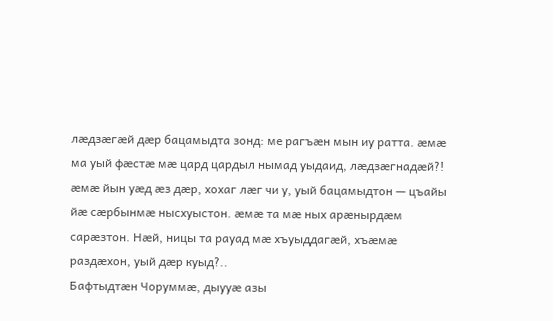лæдзæгæй дæр бацамыдта зонд: ме рагъæн мын иу ратта. æмæ ма уый фæстæ мæ цард цардыл нымад уыдаид, лæдзæгнадæй?! æмæ йын уæд æз дæр, хохаг лæг чи у, уый бацамыдтон — цъайы йæ сæрбынмæ нысхуыстон. æмæ та мæ ных арæнырдæм сарæзтон. Нæй, ницы та рауад мæ хъуыддагæй, хъæмæ раздæхон, уый дæр куыд?..
Бафтыдтæн Чоруммæ, дыууæ азы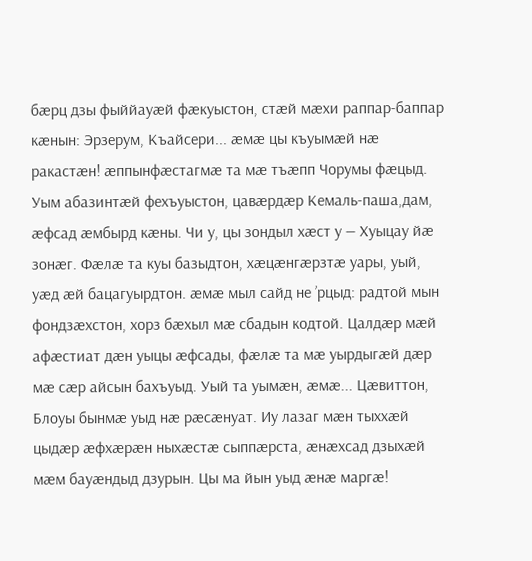бæрц дзы фыййауæй фæкуыстон, стæй мæхи раппар-баппар кæнын: Эрзерум, Къайсери... æмæ цы къуымæй нæ ракастæн! æппынфæстагмæ та мæ тъæпп Чорумы фæцыд. Уым абазинтæй фехъуыстон, цавæрдæр Кемаль-паша,дам, æфсад æмбырд кæны. Чи у, цы зондыл хæст у — Хуыцау йæ зонæг. Фæлæ та куы базыдтон, хæцæнгæрзтæ уары, уый, уæд æй бацагуырдтон. æмæ мыл сайд не ’рцыд: радтой мын фондзæхстон, хорз бæхыл мæ сбадын кодтой. Цалдæр мæй афæстиат дæн уыцы æфсады, фæлæ та мæ уырдыгæй дæр мæ сæр айсын бахъуыд. Уый та уымæн, æмæ... Цæвиттон, Блоуы бынмæ уыд нæ рæсæнуат. Иу лазаг мæн тыххæй цыдæр æфхæрæн ныхæстæ сыппæрста, æнæхсад дзыхæй мæм бауæндыд дзурын. Цы ма йын уыд æнæ маргæ!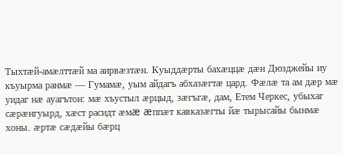Тыхтæй-амæлттæй ма аирвæзтæн. Куыддæрты бахæццæ дæн Дюзджейы иу къуырма ранмæ — Гумамæ, уым айдагъ абхазæгтæ цард. Фæлæ та ам дæр мæ уидаг нæ ауагътон: мæ хъустыл æрцыд, зæгъгæ, дам, Етем Черкес, убыхаг сæрæнгуырд, хæст расидт æмæ æппæт кавказæгты йæ тырысайы бынмæ хоны. æртæ сæдæйы бæрц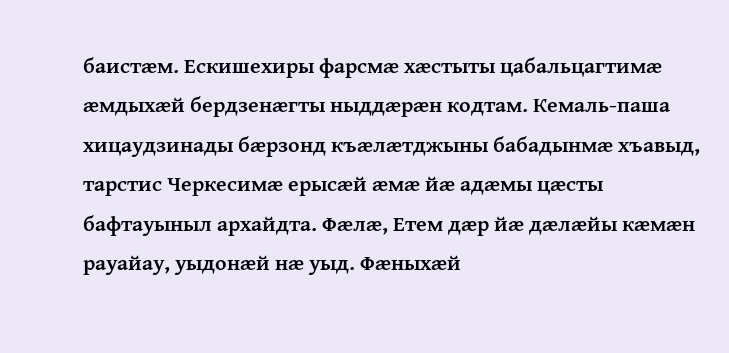баистæм. Ескишехиры фарсмæ хæстыты цабальцагтимæ æмдыхæй бердзенæгты ныддæрæн кодтам. Кемаль-паша хицаудзинады бæрзонд къæлæтджыны бабадынмæ хъавыд, тарстис Черкесимæ ерысæй æмæ йæ адæмы цæсты бафтауыныл архайдта. Фæлæ, Етем дæр йæ дæлæйы кæмæн рауайау, уыдонæй нæ уыд. Фæныхæй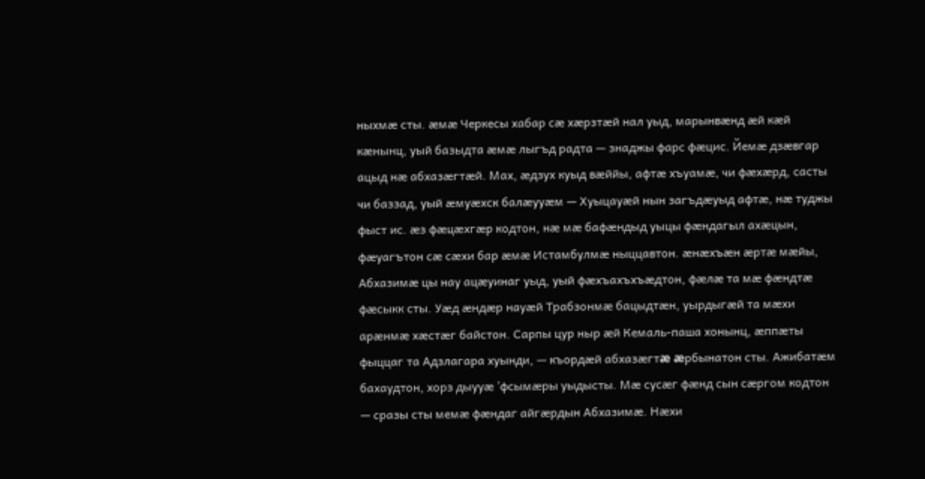ныхмæ сты. æмæ Черкесы хабар сæ хæрзтæй нал уыд, марынвæнд æй кæй кæнынц, уый базыдта æмæ лыгъд радта — знаджы фарс фæцис. Йемæ дзæвгар ацыд нæ абхазæгтæй. Мах, æдзух куыд вæййы, афтæ хъуамæ, чи фæхæрд, састы чи баззад, уый æмуæхск балæууæм — Хуыцауæй нын загъдæуыд афтæ, нæ туджы фыст ис. æз фæцæхгæр кодтон, нæ мæ бафæндыд уыцы фæндагыл ахæцын, фæуагътон сæ сæхи бар æмæ Истамбулмæ ныццавтон. æнæхъæн æртæ мæйы, Абхазимæ цы нау ацæуинаг уыд, уый фæхъахъхъæдтон, фæлæ та мæ фæндтæ фæсыкк сты. Уæд æндæр науæй Трабзонмæ бацыдтæн, уырдыгæй та мæхи арæнмæ хæстæг байстон. Сарпы цур ныр æй Кемаль-паша хонынц, æппæты фыццаг та Адзлагара хуынди, — къордæй абхазæгтæ æрбынатон сты. Ажибатæм бахаудтон, хорз дыууæ ’фсымæры уыдысты. Мæ сусæг фæнд сын сæргом кодтон — сразы сты мемæ фæндаг айгæрдын Абхазимæ. Нæхи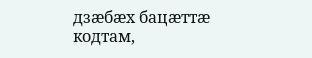дзæбæх бацæттæ кодтам,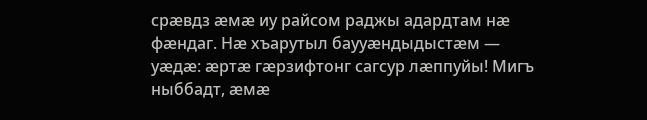срæвдз æмæ иу райсом раджы адардтам нæ фæндаг. Нæ хъарутыл баууæндыдыстæм — уæдæ: æртæ гæрзифтонг сагсур лæппуйы! Мигъ ныббадт, æмæ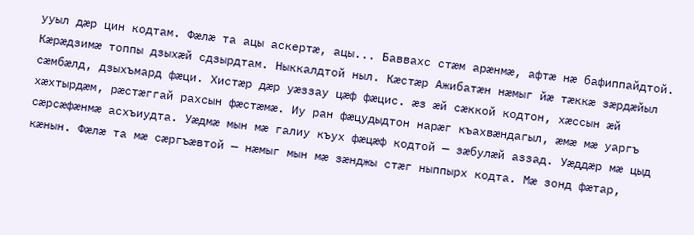ууыл дæр цин кодтам. Фæлæ та ацы аскертæ, ацы... Баввахс стæм арæнмæ, афтæ нæ бафиппайдтой. Кæрæдзимæ топпы дзыхæй сдзырдтам. Ныккалдтой ныл. Кæстæр Ажибатæн нæмыг йæ тæккæ зæрдæйыл сæмбæлд, дзыхъмард фæци. Хистæр дæр уæззау цæф фæцис. æз æй сæккой кодтон, хæссын æй хæхтырдæм, рæстæггай рахсын фæстæмæ. Иу ран фæцудыдтон нарæг къахвæндагыл, æмæ мæ уаргъ сæрсæфæнмæ асхъиудта. Уæдмæ мын мæ галиу къух фæцæф кодтой — зæбулæй аззад. Уæддæр мæ цыд кæнын. Фæлæ та мæ сæргъæвтой — нæмыг мын мæ зæнджы стæг ныппырх кодта. Мæ зонд фæтар,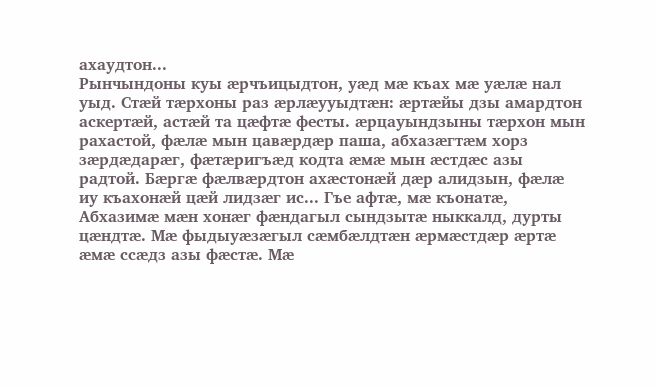ахаудтон...
Рынчындоны куы æрчъицыдтон, уæд мæ къах мæ уæлæ нал уыд. Стæй тæрхоны раз æрлæууыдтæн: æртæйы дзы амардтон аскертæй, астæй та цæфтæ фесты. æрцауындзыны тæрхон мын рахастой, фæлæ мын цавæрдæр паша, абхазæгтæм хорз зæрдæдарæг, фæтæригъæд кодта æмæ мын æстдæс азы радтой. Бæргæ фæлвæрдтон ахæстонæй дæр алидзын, фæлæ иу къахонæй цæй лидзæг ис... Гъе афтæ, мæ къонатæ, Абхазимæ мæн хонæг фæндагыл сындзытæ ныккалд, дурты цæндтæ. Мæ фыдыуæзæгыл сæмбæлдтæн æрмæстдæр æртæ æмæ ссæдз азы фæстæ. Мæ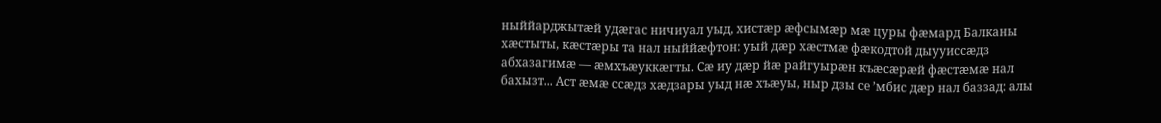ныййарджытæй удæгас ничиуал уыд, хистæр æфсымæр мæ цуры фæмард Балканы хæстыты, кæстæры та нал ныййæфтон: уый дæр хæстмæ фæкодтой дыууиссæдз абхазагимæ — æмхъæуккæгты. Сæ иу дæр йæ райгуырæн къæсæрæй фæстæмæ нал бахызт... Аст æмæ ссæдз хæдзары уыд нæ хъæуы, ныр дзы се ’мбис дæр нал баззад: алы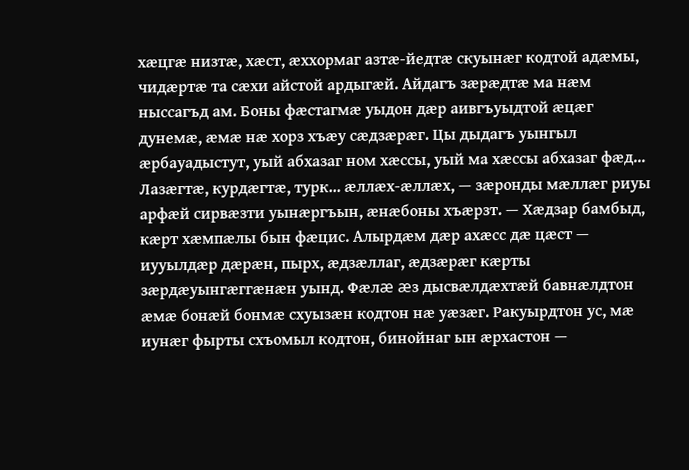хæцгæ низтæ, хæст, æххормаг азтæ-йедтæ скуынæг кодтой адæмы, чидæртæ та сæхи айстой ардыгæй. Айдагъ зæрæдтæ ма нæм ныссагъд ам. Боны фæстагмæ уыдон дæр аивгъуыдтой æцæг дунемæ, æмæ нæ хорз хъæу сæдзæрæг. Цы дыдагъ уынгыл æрбауадыстут, уый абхазаг ном хæссы, уый ма хæссы абхазаг фæд... Лазæгтæ, курдæгтæ, турк... æллæх-æллæх, — зæронды мæллæг риуы арфæй сирвæзти уынæргъын, æнæбоны хъæрзт. — Хæдзар бамбыд, кæрт хæмпæлы бын фæцис. Алырдæм дæр ахæсс дæ цæст — иууылдæр дæрæн, пырх, æдзæллаг, æдзæрæг кæрты зæрдæуынгæггæнæн уынд. Фæлæ æз дысвæлдæхтæй бавнæлдтон æмæ бонæй бонмæ схуызæн кодтон нæ уæзæг. Ракуырдтон ус, мæ иунæг фырты схъомыл кодтон, бинойнаг ын æрхастон —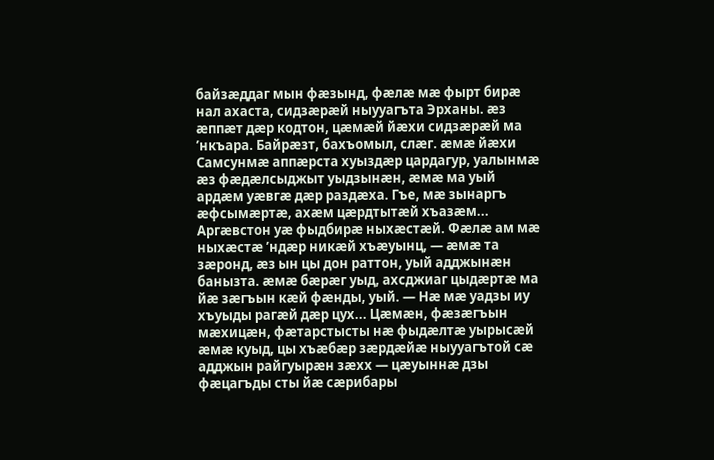байзæддаг мын фæзынд, фæлæ мæ фырт бирæ нал ахаста, сидзæрæй ныууагъта Эрханы. æз æппæт дæр кодтон, цæмæй йæхи сидзæрæй ма ’нкъара. Байрæзт, бахъомыл, слæг. æмæ йæхи Самсунмæ аппæрста хуыздæр цардагур, уалынмæ æз фæдæлсыджыт уыдзынæн, æмæ ма уый ардæм уæвгæ дæр раздæха. Гъе, мæ зынаргъ æфсымæртæ, ахæм цæрдтытæй хъазæм... Аргæвстон уæ фыдбирæ ныхæстæй. Фæлæ ам мæ ныхæстæ ’ндæр никæй хъæуынц, — æмæ та зæронд, æз ын цы дон раттон, уый адджынæн банызта. æмæ бæрæг уыд, ахсджиаг цыдæртæ ма йæ зæгъын кæй фæнды, уый. — Нæ мæ уадзы иу хъуыды рагæй дæр цух... Цæмæн, фæзæгъын мæхицæн, фæтарстысты нæ фыдæлтæ уырысæй æмæ куыд, цы хъæбæр зæрдæйæ ныууагътой сæ адджын райгуырæн зæхх — цæуыннæ дзы фæцагъды сты йæ сæрибары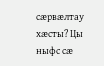сæрвæлтау хæсты? Цы ныфс сæ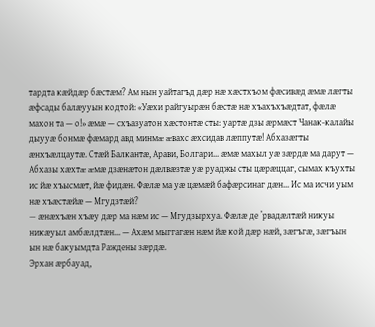тардта кæйдæр бæстæм? Ам нын уайтагъд дæр нæ хæстхъом фæсивæд æмæ лæгты æфсады балæууын кодтой: «Уæхи райгуырæн бæстæ нæ хъахъхъæдтат, фæлæ махон та — о!» æмæ — схъазуатон хæстонтæ сты: уартæ дзы æрмæст Чанак-калайы дыууæ бонмæ фæмард авд минмæ æвахс æхсидав лæппутæ! Абхазæгты æнхъæлцаутæ. Стæй Балкантæ, Арави, Болгари... æмæ махыл уæ зæрдæ ма дарут — Абхазы хæхтæ æмæ дзæнæтон дæлвæзтæ уæ руаджы сты цæрæццаг, сымах къухты ис йæ хъысмæт, йæ фидæн. Фæлæ ма уæ цæмæй бафæрсинаг дæн... Ис ма исчи уым нæ хъæстæйæ — Мгудзтæй?
— æнæхъæн хъæу дæр ма нæм ис — Мгудзырхуа. Фæлæ де ’рвадæлтæй никуы никæуыл амбæлдтæн... — Ахæм мыггагæн нæм йæ кой дæр нæй, зæгъгæ, зæгъын ын нæ бакуымдта Раждены зæрдæ.
Эрхан æрбауад,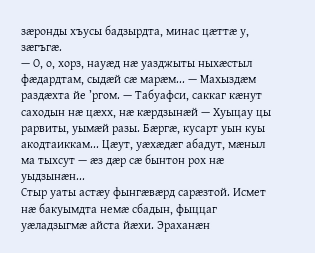зæронды хъусы бадзырдта, минас цæттæ у, зæгъгæ.
— О, о, хорз, науæд нæ уазджыты ныхæстыл фæдардтам, сыдæй сæ марæм... — Махыздæм раздæхта йе ’ргом. — Табуафси, саккаг кæнут саходын нæ цæхх, нæ кæрдзынæй — Хуыцау цы рарвиты, уымæй разы. Бæргæ, кусарт уын куы акодтаиккам... Цæут, уæхæдæг абадут, мæныл ма тыхсут — æз дæр сæ бынтон рох нæ уыдзынæн...
Стыр уаты астæу фынгæвæрд сарæзтой. Исмет нæ бакуымдта немæ сбадын, фыццаг уæладзыгмæ айста йæхи. Эраханæн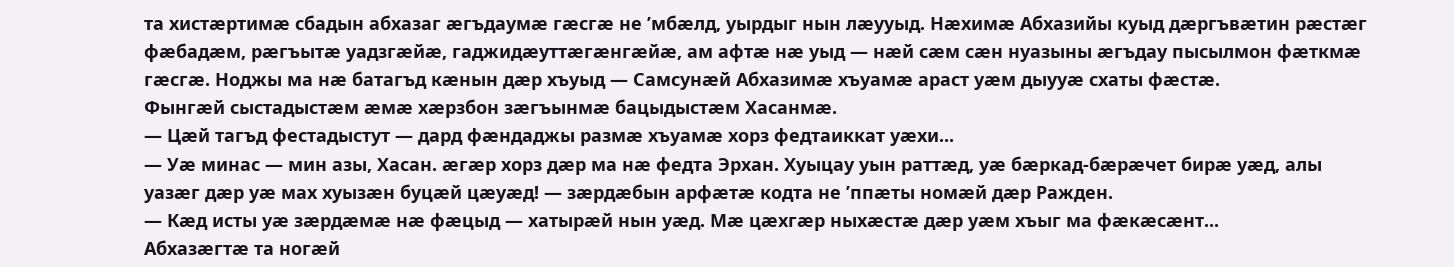та хистæртимæ сбадын абхазаг æгъдаумæ гæсгæ не ’мбæлд, уырдыг нын лæууыд. Нæхимæ Абхазийы куыд дæргъвæтин рæстæг фæбадæм, рæгъытæ уадзгæйæ, гаджидæуттæгæнгæйæ, ам афтæ нæ уыд — нæй сæм сæн нуазыны æгъдау пысылмон фæткмæ гæсгæ. Ноджы ма нæ батагъд кæнын дæр хъуыд — Самсунæй Абхазимæ хъуамæ араст уæм дыууæ схаты фæстæ.
Фынгæй сыстадыстæм æмæ хæрзбон зæгъынмæ бацыдыстæм Хасанмæ.
— Цæй тагъд фестадыстут — дард фæндаджы размæ хъуамæ хорз федтаиккат уæхи...
— Уæ минас — мин азы, Хасан. æгæр хорз дæр ма нæ федта Эрхан. Хуыцау уын раттæд, уæ бæркад-бæрæчет бирæ уæд, алы уазæг дæр уæ мах хуызæн буцæй цæуæд! — зæрдæбын арфæтæ кодта не ’ппæты номæй дæр Ражден.
— Кæд исты уæ зæрдæмæ нæ фæцыд — хатырæй нын уæд. Мæ цæхгæр ныхæстæ дæр уæм хъыг ма фæкæсæнт...
Абхазæгтæ та ногæй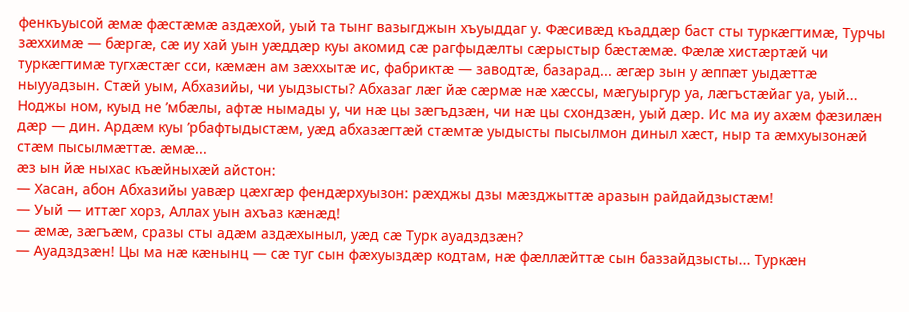фенкъуысой æмæ фæстæмæ аздæхой, уый та тынг вазыгджын хъуыддаг у. Фæсивæд къаддæр баст сты туркæгтимæ, Турчы зæххимæ — бæргæ, сæ иу хай уын уæддæр куы акомид сæ рагфыдæлты сæрыстыр бæстæмæ. Фæлæ хистæртæй чи туркæгтимæ тугхæстæг сси, кæмæн ам зæххытæ ис, фабриктæ — заводтæ, базарад... æгæр зын у æппæт уыдæттæ ныууадзын. Стæй уым, Абхазийы, чи уыдзысты? Абхазаг лæг йæ сæрмæ нæ хæссы, мæгуыргур уа, лæгъстæйаг уа, уый... Ноджы ном, куыд не ’мбæлы, афтæ нымады у, чи нæ цы зæгъдзæн, чи нæ цы схондзæн, уый дæр. Ис ма иу ахæм фæзилæн дæр — дин. Ардæм куы ’рбафтыдыстæм, уæд абхазæгтæй стæмтæ уыдысты пысылмон диныл хæст, ныр та æмхуызонæй стæм пысылмæттæ. æмæ...
æз ын йæ ныхас къæйныхæй айстон:
— Хасан, абон Абхазийы уавæр цæхгæр фендæрхуызон: рæхджы дзы мæзджыттæ аразын райдайдзыстæм!
— Уый — иттæг хорз, Аллах уын ахъаз кæнæд!
— æмæ, зæгъæм, сразы сты адæм аздæхыныл, уæд сæ Турк ауадздзæн?
— Ауадздзæн! Цы ма нæ кæнынц — сæ туг сын фæхуыздæр кодтам, нæ фæллæйттæ сын баззайдзысты... Туркæн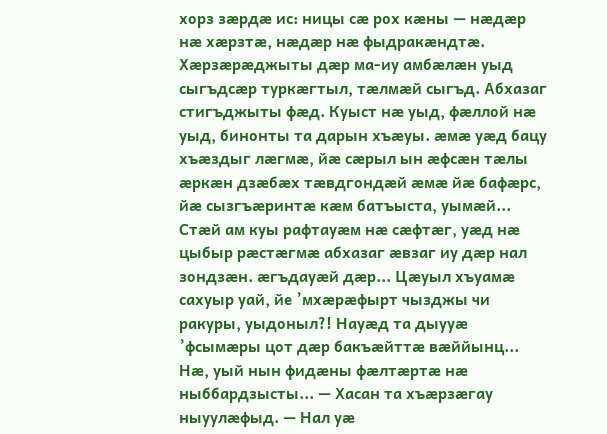хорз зæрдæ ис: ницы сæ рох кæны — нæдæр нæ хæрзтæ, нæдæр нæ фыдракæндтæ. Хæрзæрæджыты дæр ма-иу амбæлæн уыд сыгъдсæр туркæгтыл, тæлмæй сыгъд. Абхазаг стигъджыты фæд. Куыст нæ уыд, фæллой нæ уыд, бинонты та дарын хъæуы. æмæ уæд бацу  хъæздыг лæгмæ, йæ сæрыл ын æфсæн тæлы æркæн дзæбæх тæвдгондæй æмæ йæ бафæрс, йæ сызгъæринтæ кæм батъыста, уымæй... Стæй ам куы рафтауæм нæ сæфтæг, уæд нæ цыбыр рæстæгмæ абхазаг æвзаг иу дæр нал зондзæн. æгъдауæй дæр... Цæуыл хъуамæ сахуыр уай, йе ’мхæрæфырт чызджы чи ракуры, уыдоныл?! Науæд та дыууæ ’фсымæры цот дæр бакъæйттæ вæййынц... Нæ, уый нын фидæны фæлтæртæ нæ ныббардзысты... — Хасан та хъæрзæгау ныуулæфыд. — Нал уæ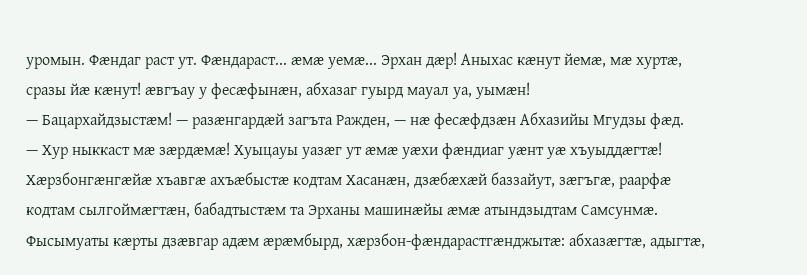уромын. Фæндаг раст ут. Фæндараст... æмæ уемæ... Эрхан дæр! Аныхас кæнут йемæ, мæ хуртæ, сразы йæ кæнут! æвгъау у фесæфынæн, абхазаг гуырд мауал уа, уымæн!
— Бацархайдзыстæм! — разæнгардæй загъта Ражден, — нæ фесæфдзæн Абхазийы Мгудзы фæд.
— Хур ныккаст мæ зæрдæмæ! Хуыцауы уазæг ут æмæ уæхи фæндиаг уæнт уæ хъуыддæгтæ!
Хæрзбонгæнгæйæ хъавгæ ахъæбыстæ кодтам Хасанæн, дзæбæхæй баззайут, зæгъгæ, раарфæ кодтам сылгоймæгтæн, бабадтыстæм та Эрханы машинæйы æмæ атындзыдтам Самсунмæ.
Фысымуаты кæрты дзæвгар адæм æрæмбырд, хæрзбон-фæндарастгæнджытæ: абхазæгтæ, адыгтæ,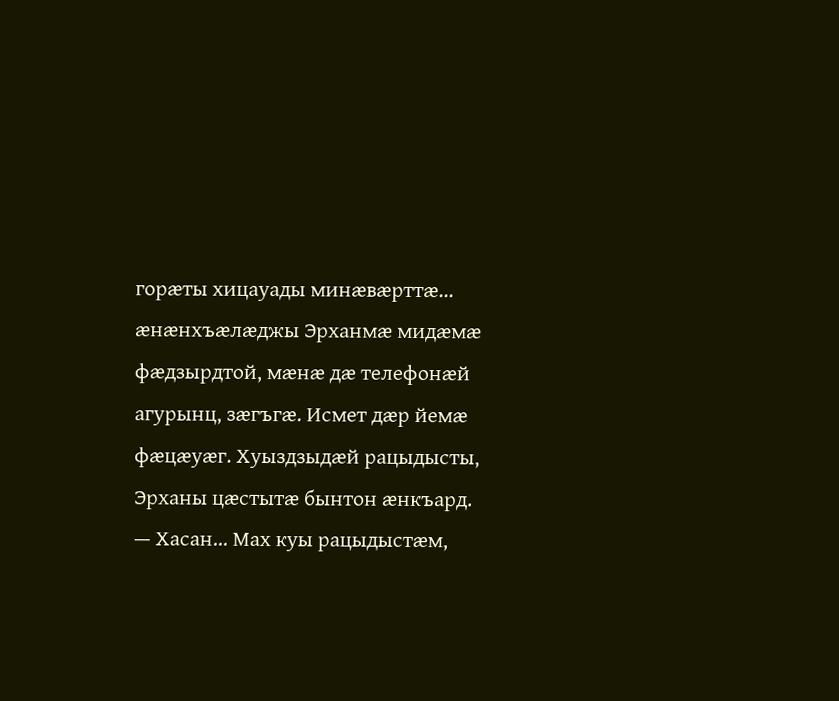горæты хицауады минæвæрттæ...
æнæнхъæлæджы Эрханмæ мидæмæ фæдзырдтой, мæнæ дæ телефонæй агурынц, зæгъгæ. Исмет дæр йемæ фæцæуæг. Хуыздзыдæй рацыдысты, Эрханы цæстытæ бынтон æнкъард.
— Хасан... Мах куы рацыдыстæм,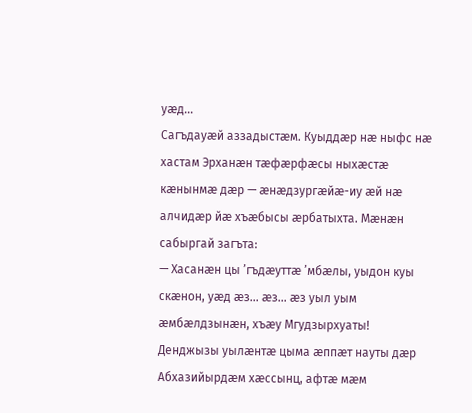уæд...
Сагъдауæй аззадыстæм. Куыддæр нæ ныфс нæ хастам Эрханæн тæфæрфæсы ныхæстæ кæнынмæ дæр — æнæдзургæйæ-иу æй нæ алчидæр йæ хъæбысы æрбатыхта. Мæнæн сабыргай загъта:
— Хасанæн цы ’гъдæуттæ ’мбæлы, уыдон куы скæнон, уæд æз... æз... æз уыл уым æмбæлдзынæн, хъæу Мгудзырхуаты!
Денджызы уылæнтæ цыма æппæт науты дæр Абхазийырдæм хæссынц, афтæ мæм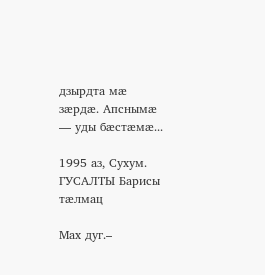дзырдта мæ зæрдæ. Апснымæ — уды бæстæмæ...

1995 аз, Сухум.
ГУСАЛТЫ Барисы тæлмац

Мах дуг.–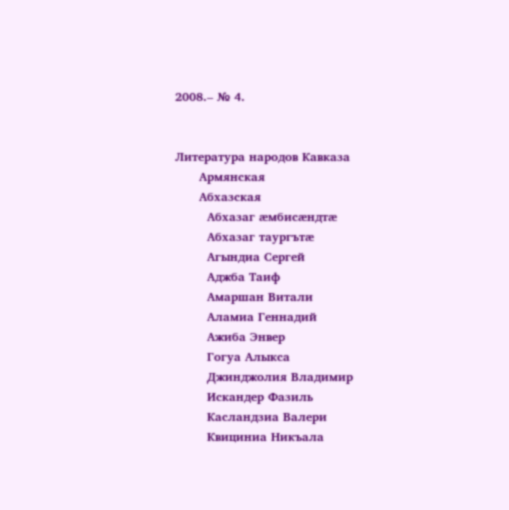2008.– № 4.


Литература народов Кавказа
      Армянская
      Абхазская
        Абхазаг æмбисæндтæ
        Абхазаг таургътæ
        Агындиа Сергей
        Аджба Таиф
        Амаршан Витали
        Аламиа Геннадий
        Ажиба Энвер
        Гогуа Алыкса
        Джинджолия Владимир
        Искандер Фазиль
        Касландзиа Валери
        Квициниа Никъала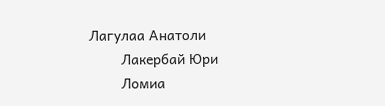Лагулаа Анатоли
        Лакербай Юри
        Ломиа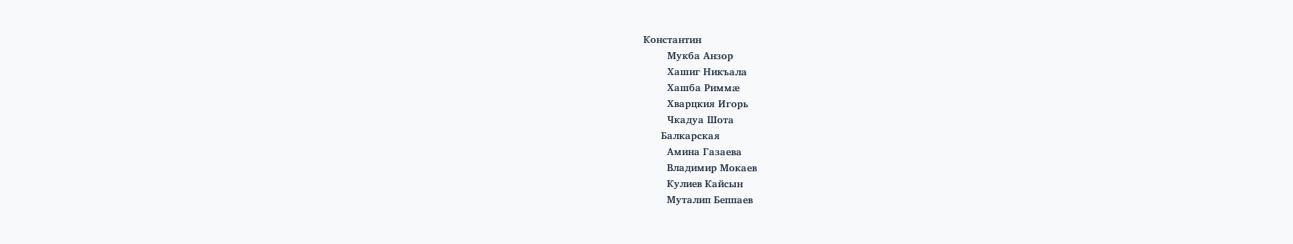Константин
        Мукба Анзор
        Хашиг Никъала
        Хашба Риммæ
        Хварцкия Игорь
        Чкадуа Шота
      Балкарская
        Амина Газаева
        Владимир Мокаев
        Кулиев Кайсын
        Муталип Беппаев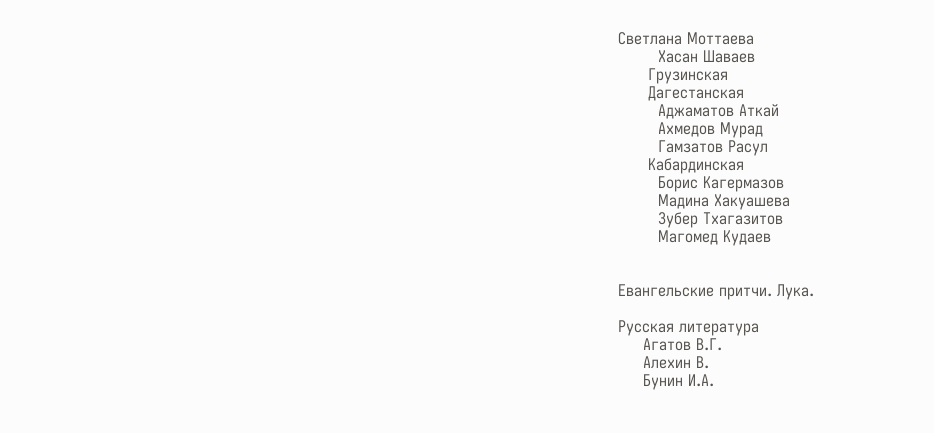Светлана Моттаева
        Хасан Шаваев
      Грузинская
      Дагестанская
        Аджаматов Аткай
        Ахмедов Мурад
        Гамзатов Расул
      Кабардинская
        Борис Кагермазов
        Мадина Хакуашева
        Зубер Тхагазитов
        Магомед Кудаев


Евангельские притчи. Лука.

Русская литература
     Агатов В.Г.
     Алехин В.
     Бунин И.А.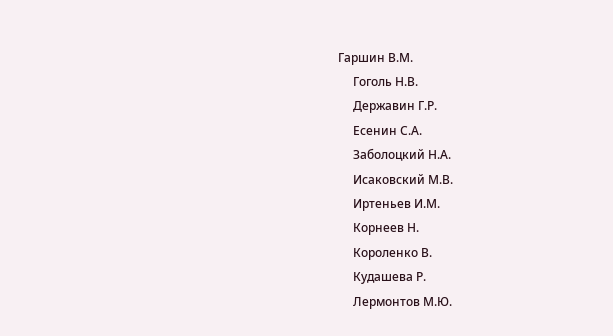Гаршин В.М.
     Гоголь Н.В.
     Державин Г.Р.
     Есенин С.А.
     Заболоцкий Н.А.
     Исаковский М.В.
     Иртеньев И.М.
     Корнеев Н.
     Короленко В.
     Кудашева Р.
     Лермонтов М.Ю.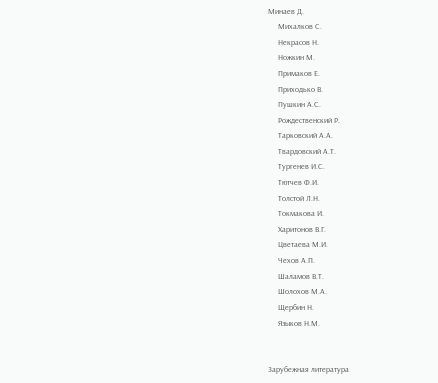Минаев Д.
     Михалков С.
     Некрасов Н.
     Ножкин М.
     Примаков Е.
     Приходько В.
     Пушкин А.С.
     Рождественский Р.
     Тарковский А.А.
     Твардовский А.Т.
     Тургенев И.С.
     Тютчев Ф.И.
     Толстой Л.Н.
     Токмакова И.
     Харитонов В.Г.
     Цветаева М.И.
     Чехов А.П.
     Шаламов В.Т.
     Шолохов М.А.
     Щербин Н.
     Языков Н.М.


Зарубежная литература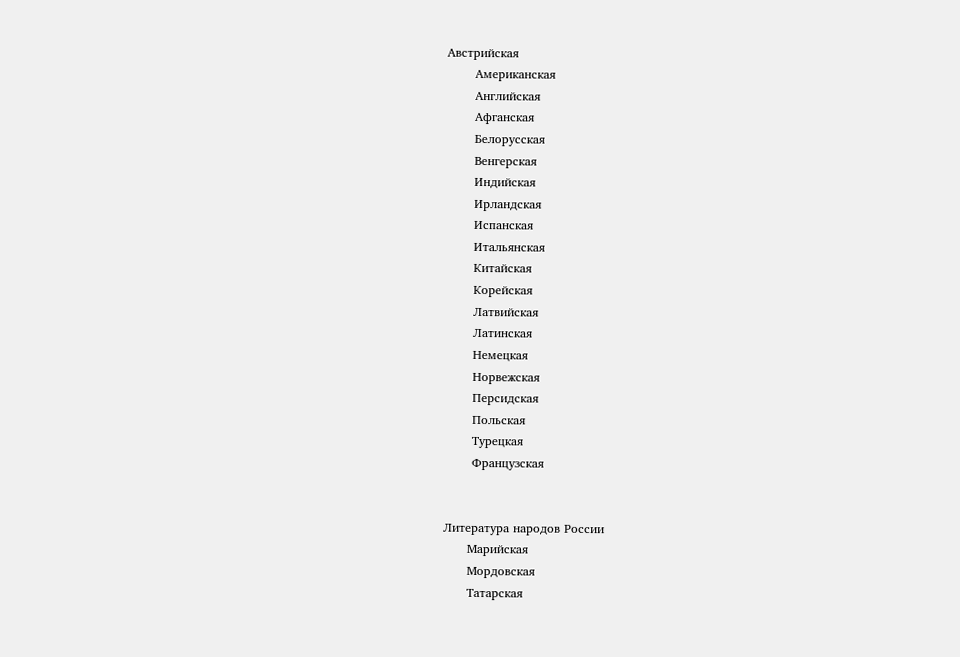Австрийская
       Американская
       Английская
       Афганская
       Белорусская
       Венгерская
       Индийская
       Ирландская
       Испанская
       Итальянская
       Китайская
       Корейская
       Латвийская
       Латинская
       Немецкая
       Норвежская
       Персидская
       Польская
       Турецкая
       Французская


Литература народов России
      Марийская
      Мордовская
      Татарская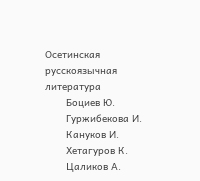Осетинская русскоязычная литература
       Боциев Ю.
       Гуржибекова И.
       Кануков И.
       Хетагуров К.
       Цаликов А.